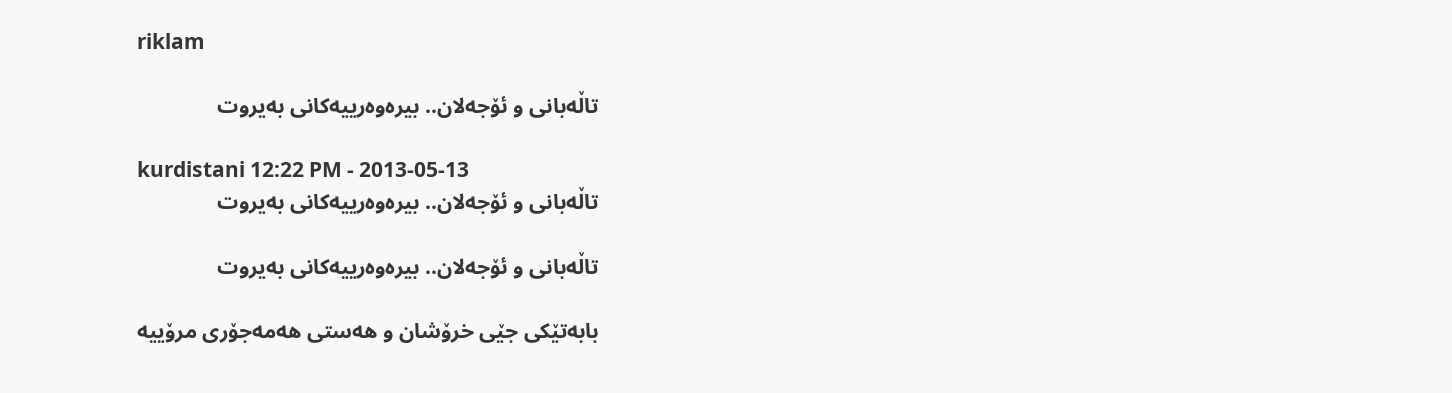riklam

تاڵه‌بانی و ئۆجه‌لان.. بیره‌وه‌رییه‌كانی به‌یروت

kurdistani 12:22 PM - 2013-05-13
تاڵه‌بانی و ئۆجه‌لان.. بیره‌وه‌رییه‌كانی به‌یروت

تاڵه‌بانی و ئۆجه‌لان.. بیره‌وه‌رییه‌كانی به‌یروت

بابه‌تێكی‌ جێی‌ خرۆشان و هه‌ستی‌ هه‌مه‌جۆری‌ مرۆییه‌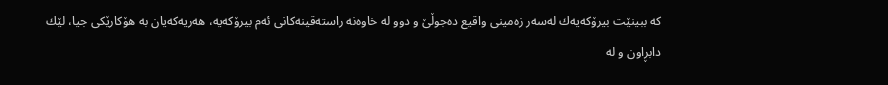كه‌ ببینێت بیرۆكه‌یه‌ك له‌سه‌ر زه‌مینی‌ واقیع ده‌جوڵێ و دوو له‌ خاوه‌نه‌ راسته‌قینه‌كانی‌ ئه‌م بیرۆكه‌یه‌، هه‌ریه‌كه‌یان به‌ هۆكارێكی‌ جیا، لێك دابڕاون و له‌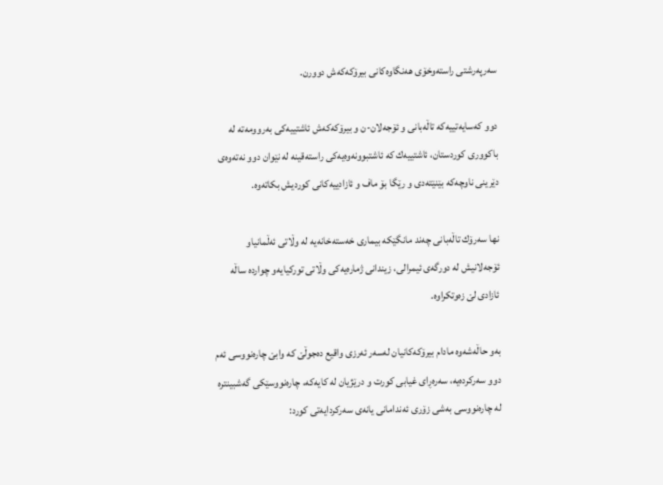سه‌رپه‌رشتی‌ راسته‌وخۆی‌ هه‌نگاوه‌كانی‌ بیرۆكه‌كه‌ش دوورن.

دوو كه‌سایه‌تییه‌كه‌ تاڵه‌بانی‌ و ئۆجه‌لان-ن و بیرۆكه‌كه‌ش ئاشتییه‌كی‌ به‌روومه‌ته‌ له‌ باكووری‌ كوردستان، ئاشتییه‌ك كه‌ ئاشتبوونه‌وه‌یه‌كی‌ راسته‌قینه‌ له‌ نێوان دوو نه‌ته‌وه‌ی‌ دێرینی‌ ناوچه‌كه‌ بێنێته‌دی‌ و رێگا بۆ ماف و ئازادییه‌كانی‌ كوردیش بكاته‌وه‌.

نها سه‌رۆك تاڵه‌بانی‌ چه‌ند مانگێكه‌ بیماری‌ خه‌سته‌خانه‌یه‌ له‌ وڵاتی‌ ئه‌ڵمانیاو ئۆجه‌لانیش له‌ دورگه‌ی‌ ئیمرالی، زیندانی‌ ژماره‌یه‌كی‌ وڵاتی‌ توركیایه‌و چوارده‌ ساڵه‌ ئازادی‌ لێ زه‌وتكراوه‌.

به‌و حاڵه‌شه‌وه‌ مادام بیرۆكه‌كانیان له‌سه‌ر ئه‌رزی‌ واقیع ده‌جوڵێ كه‌ وابێ چاره‌نووسی ئه‌م دوو سه‌ركرده‌یه‌، سه‌ره‌ڕای‌ غیابی كورت و درێژیان له‌ كایه‌كه‌، چاره‌نووسێكی‌ گه‌شبینتره‌ له‌ چاره‌نووسی به‌شی زۆری ئه‌ندامانی یانه‌ی سه‌ركردایه‌تی كورد: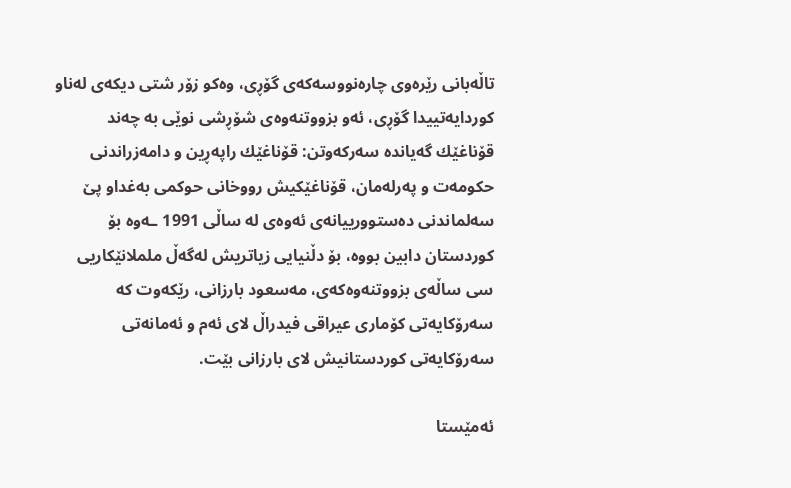تاڵه‌بانی رێره‌وی چاره‌نووسه‌كه‌ی گۆڕی، وه‌كو زۆر شتی دیكه‌ی له‌ناو كوردایه‌تییدا گۆڕی، ئه‌و بزووتنه‌وه‌ی شۆڕشی نوێی به‌ چه‌ند قۆناغێك گه‌یانده‌ سه‌ركه‌وتن: قۆناغێك راپه‌ڕین و دامه‌زراندنی حكومه‌ت و په‌رله‌مان، قۆناغێكیش رووخانی حوكمی به‌غداو پێ سه‌لماندنی ده‌ستوورییانه‌ی ئه‌وه‌ی له‌ ساڵی 1991 ـه‌وه‌ بۆ كوردستان دابین بووه‌، بۆ دڵنیایی زیاتریش له‌گه‌ڵ ململانێكاریی سی ساڵه‌ی بزووتنه‌وه‌كه‌ی، مه‌سعود بارزانی، رێكه‌وت كه‌ سه‌رۆكایه‌تی كۆماری عیراقی فیدراڵ لای ئه‌م و ئه‌مانه‌تی سه‌رۆكایه‌تی كوردستانیش لای بارزانی بێت.

ئه‌مێستا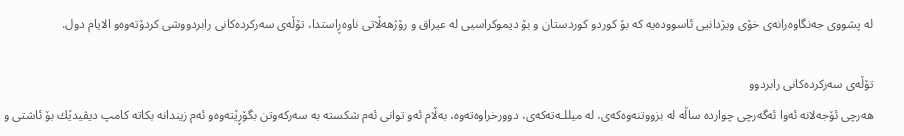له‌ پشووی جه‌نگاوه‌رانه‌ی خۆی ویژدانیی ئاسووده‌یه‌ كه‌ بۆ كوردو كوردستان و بۆ دیموكراسیی له‌ عیراق و رۆژهه‌ڵاتی ناوه‌ڕاستدا، تۆڵه‌ی سه‌ركرده‌كانی رابردووشی كردۆته‌وه‌و الایام دول.

تۆڵه‌ی سه‌ركرده‌كانی رابردوو
هه‌رچی ئۆجه‌لانه‌ ئه‌وا ئه‌گه‌رچی چوارده‌ ساڵه‌ له‌ بزووتنه‌وه‌كه‌ی، له‌ میللـه‌ته‌كه‌ی، دوورخراوه‌ته‌وه‌، به‌ڵام ئه‌و توانی ئه‌م شكسته‌ به‌ سه‌ركه‌وتن بگۆڕێته‌وه‌و ئه‌م زیندانه‌ بكاته‌ كامپ دیڤیدێك بۆ ئاشتی و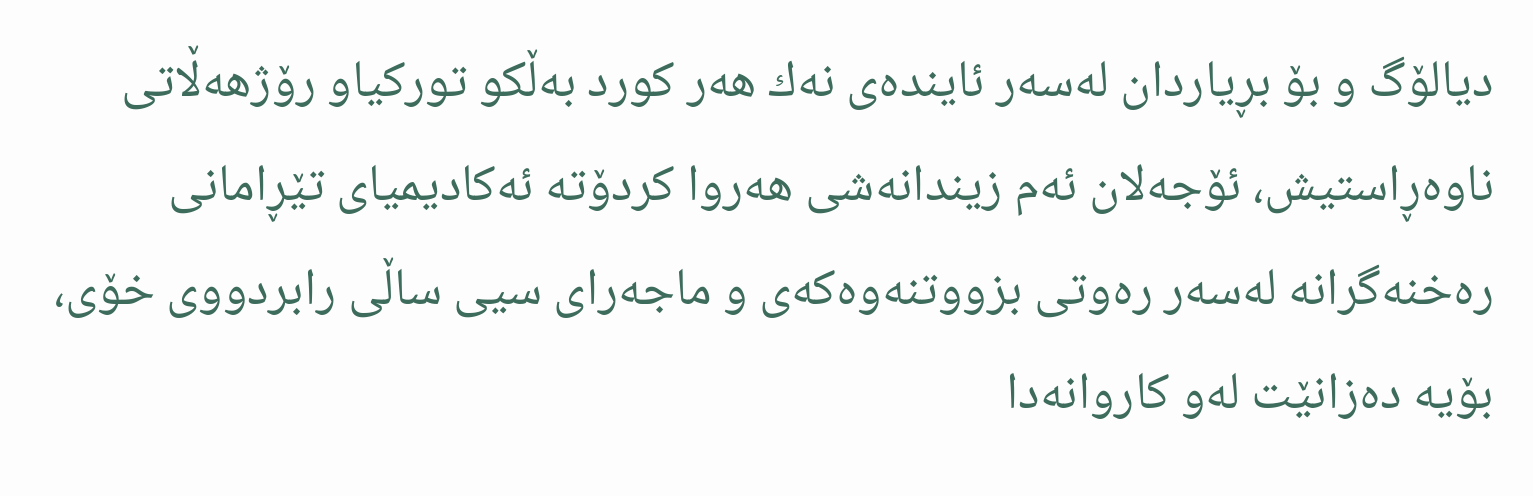دیالۆگ و بۆ بڕیاردان له‌سه‌ر ئاینده‌ی نه‌ك هه‌ر كورد به‌ڵكو توركیاو رۆژهه‌ڵاتی ناوه‌ڕاستیش، ئۆجه‌لان ئه‌م زیندانه‌شی هه‌روا كردۆته‌ ئه‌كادیمیای تێڕامانی ره‌خنه‌گرانه‌ له‌سه‌ر ره‌وتی بزووتنه‌وه‌كه‌ی و ماجه‌رای سیی ساڵی رابردووی‌ خۆی‌، بۆیه‌ ده‌زانێت له‌و كاروانه‌دا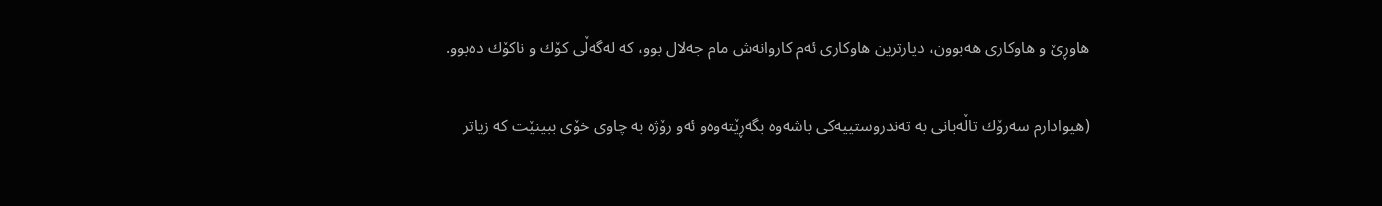هاوڕێ و هاوكاری هه‌بوون، دیارترین هاوكاری ئه‌م كاروانه‌ش مام جه‌لال بوو، كه‌ له‌گه‌ڵی‌ كۆك و ناكۆك ده‌بوو.

(هیوادارم سه‌رۆك تاڵه‌بانی به‌ ته‌ندروستییه‌كی باشه‌وه‌ بگه‌ڕێته‌وه‌و ئه‌و رۆژه‌ به‌ چاوی خۆی ببینێت كه‌ زیاتر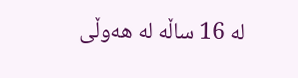له‌ 16 ساڵه‌ له‌ هه‌وڵی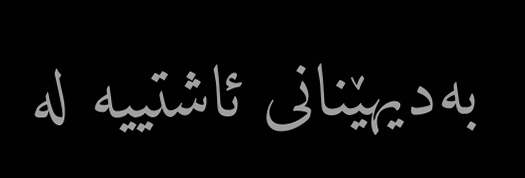به‌دیهێنانی ئاشتییه‌ له‌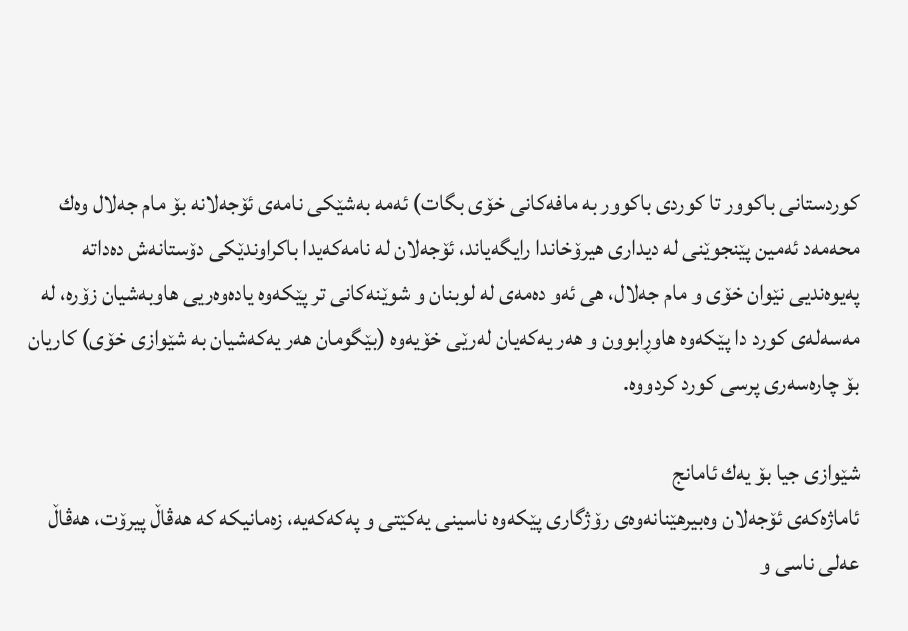كوردستانی باكوور تا كوردی باكوور به‌ مافه‌كانی خۆی بگات) ئه‌مه‌ به‌شێكی نامه‌ی ئۆجه‌لانه‌ بۆ مام جه‌لال وه‌ك محه‌مه‌د ئه‌مین پێنجوێنی له‌ دیداری هیرۆخاندا رایگه‌یاند، ئۆجه‌لان له‌ نامه‌كه‌یدا باكراوندێكی دۆستانه‌ش ده‌داته‌ په‌یوه‌ندیی نێوان خۆی و مام جه‌لال، هی ئه‌و ده‌مه‌ی له‌ لوبنان و شوێنه‌كانی تر پێكه‌وه‌ یاده‌وه‌ریی هاوبه‌شیان زۆره‌، له‌ مه‌سه‌له‌ی كورد دا پێكه‌وه‌ هاوڕابوون و هه‌ر یه‌كه‌یان له‌رێی خۆیه‌وه‌ (بێگومان هه‌ر یه‌كه‌شیان به‌ شێوازی خۆی) كاریان بۆ چاره‌سه‌ری پرسی كورد كردووه‌.

شێوازی جیا بۆ یه‌ك ئامانج
ئاماژه‌كه‌ی ئۆجه‌لان وه‌بیرهێنانه‌وه‌ی رۆژگاری پێكه‌وه‌ ناسینی یه‌كێتی و په‌كه‌كه‌یه‌، زه‌مانیكه‌ كه‌ هه‌ڤاڵ پیرۆت، هه‌ڤاڵ عه‌لی ناسی و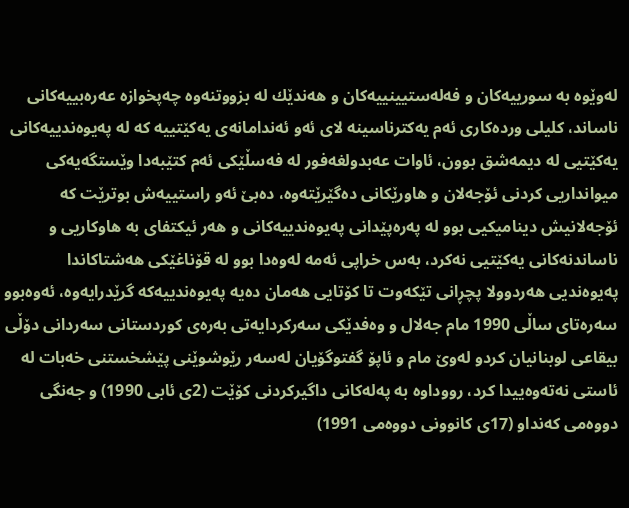له‌وێوه‌ به‌ سورییه‌كان و فه‌له‌ستیینییه‌كان و هه‌ندێك له‌ بزووتنه‌وه‌ چه‌پخوازه‌ عه‌ره‌بییه‌كانی ناساند، كلیلی ورده‌كاری ئه‌م یه‌كترناسینه‌ لای ئه‌و ئه‌ندامانه‌ی یه‌كێتییه‌ كه‌ له‌ په‌یوه‌ندییه‌كانی یه‌كێتیی له‌ دیمه‌شق بوون، ئاوات عه‌بدولغه‌فور له‌ فه‌سڵێكی ئه‌م كتێبه‌دا وێستگه‌یه‌كی میوانداریی كردنی ئۆجه‌لان و هاورێكانی ده‌گێرێته‌وه‌، ده‌بێ ئه‌و راستییه‌ش بوترێت كه‌ ئۆجه‌لانیش دینامیكیی بوو له‌ په‌ره‌پێدانی په‌یوه‌ندییه‌كانی و هه‌ر ئیكتفای به‌ هاوكاریی و ناساندنه‌كانی یه‌كێتیی نه‌كرد، به‌س خراپی ئه‌مه‌ له‌وه‌دا بوو له‌ قۆناغێكی هه‌شتاكاندا په‌یوه‌ندیی هه‌ردوولا پچڕانی تێكه‌وت تا كۆتایی هه‌مان ده‌یه‌ په‌یوه‌ندییه‌كه‌ گرێدرایه‌وه‌، ئه‌وه‌بوو سه‌ره‌تای ساڵی 1990 مام جه‌لال و وه‌فدێكی سه‌ركردایه‌تی به‌ره‌ی كوردستانی سه‌ردانی دۆڵی بیقاعی لوبنانیان كردو له‌وێ مام و ئاپۆ گفتوگۆیان له‌سه‌ر رێوشوێنی پێشخستنی خه‌بات له‌ ئاستی نه‌ته‌وه‌ییدا كرد، رووداوه‌ به‌ په‌له‌كانی داگیركردنی كۆێت (2ی ئابی 1990) و جه‌نگی دووه‌می كه‌نداو (17ی كانوونی دووه‌می 1991)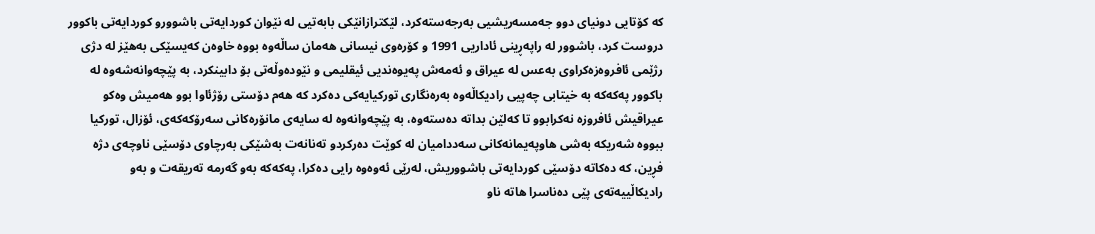كه‌ كۆتایی دونیای دوو جه‌مسه‌ریشیی به‌رجه‌سته‌كرد، لێكترازانێكی بابه‌تیی له‌ نێوان كوردایه‌تی باشوورو كوردایه‌تی باكوور دروست كرد، باشوور له‌ راپه‌ڕینی ئاداریی 1991 و كۆره‌وی نیسانی هه‌مان ساڵه‌وه‌ بووه‌ خاوه‌ن كه‌یسێكی به‌هێز له‌ دژی رژێمی ئافروه‌زه‌كراوی به‌عس له‌ عیراق و ئه‌مه‌ش په‌یوه‌ندیی ئیقلیمی ‌و نێوده‌وڵه‌تی بۆ دابینكرد، به‌ پێچه‌وانه‌شه‌وه‌ له‌ باكوور په‌كه‌كه‌ به‌ خیتابی چه‌پیی رادیكاڵه‌وه‌ به‌ره‌نگاری توركیایه‌كی ده‌كرد كه‌ هه‌م دۆستی رۆژئاوا بوو هه‌میش وه‌كو عیراقیش ئافروزه‌ نه‌كرابوو تا كه‌لێن بداته‌ ده‌سته‌وه‌، به‌ پێچه‌وانه‌وه‌ له‌ سایه‌ی مانۆره‌كانی سه‌رۆكه‌كه‌ی، ئۆزال، توركیا ببووه‌ شه‌ریكه‌ به‌شی هاوپه‌یمانه‌كانی سه‌ددامیان له‌ كوێت ده‌ركردو ته‌نانه‌ت به‌شێكی به‌رچاوی دۆسێی ناوچه‌ی دژه‌ فڕین، كه‌ ده‌كاته‌ دۆسێی كوردایه‌تی باشووریش، له‌رێی ئه‌وه‌وه‌ رایی ده‌كرا، په‌كه‌كه‌ به‌و گه‌رمه‌ ته‌ریقه‌ت و به‌و رادیكاڵییه‌ته‌ی پێی ده‌ناسرا هاته‌ ناو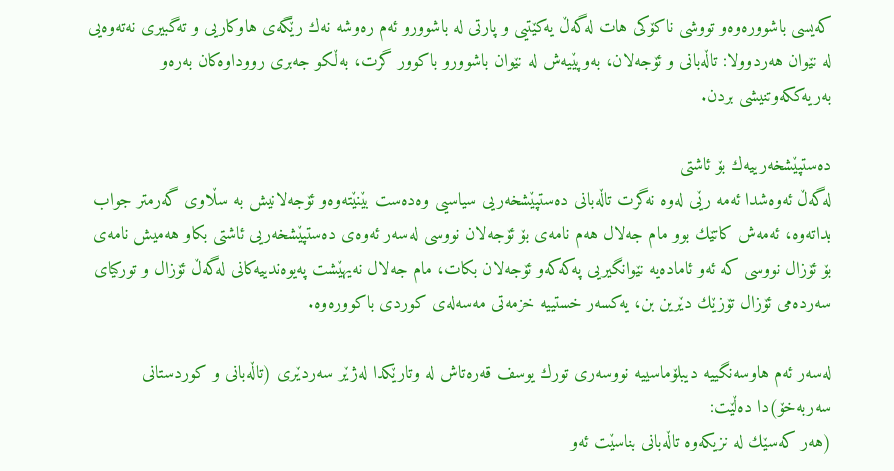كه‌یسی باشووره‌وه‌و تووشی ناكۆكی هات له‌گه‌ڵ یه‌كێتیی و پارتی له‌ باشوورو ئه‌م ره‌وشه‌ نه‌ك رێگه‌ی هاوكاریی و ته‌گبیری نه‌ته‌وه‌یی له‌ نێوان هه‌ردوولا: تاڵه‌بانی و ئۆجه‌لان، به‌وپێیه‌ش له‌ نێوان باشوورو باكوور گرت، به‌ڵكو جه‌بری رووداوه‌كان به‌ره‌و به‌ریه‌ككه‌وتنیشی بردن.

ده‌ستپێشخه‌رییه‌ك بۆ ئاشتی
له‌گه‌ڵ ئه‌وه‌شدا ئه‌مه‌ رێی له‌وه‌ نه‌گرت تاڵه‌بانی ده‌ستپێشخه‌ریی سیاسیی وه‌ده‌ست بێنێته‌وه‌و ئۆجه‌لانیش به‌ سڵاوی گه‌رمتر جواب بداته‌وه‌، ئه‌مه‌ش كاتێك بوو مام جه‌لال هه‌م نامه‌ی بۆ ئۆجه‌لان نووسی له‌سه‌ر ئه‌وه‌ی ده‌ستپێشخه‌ریی ئاشتی بكاو هه‌میش نامه‌ی بۆ ئۆزال نووسی كه‌ ئه‌و ئاماده‌یه‌ نێوانگیریی په‌كه‌كه‌و ئۆجه‌لان بكات، مام جه‌لال نه‌یهێشت په‌یوه‌ندییه‌كانی له‌گه‌ڵ ئۆزال و توركیای سه‌رده‌می ئۆزال تۆزێك دێرین بن، یه‌كسه‌ر خستییه‌ خزمه‌تی مه‌سه‌له‌ی كوردی باكووره‌وه‌.

له‌سه‌ر ئه‌م هاوسه‌نگییه‌ دیبلۆماسییه‌ نووسه‌ری تورك یوسف قه‌ره‌تاش له‌ وتارێكدا له‌ژێر سه‌ردێری (تاڵه‌بانی و كوردستانی سه‌ربه‌خۆ)دا ده‌ڵێت:
(هه‌ر كه‌سێك له‌ نزیكه‌وه‌ تاڵه‌بانی بناسێت ئه‌و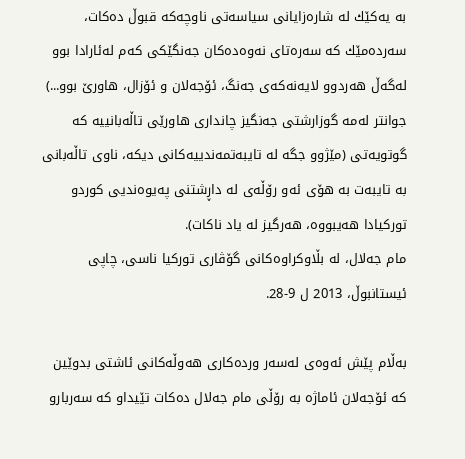به‌ یه‌كێك له‌ شاره‌زایانی سیاسه‌تی ناوچه‌كه‌ قبوڵ ده‌كات، سه‌رده‌مێك كه‌ سه‌ره‌تای نه‌وه‌ده‌كان جه‌نگێكی كه‌م له‌ئارادا بوو له‌گه‌ڵ هه‌ردوو لایه‌نه‌كه‌ی جه‌نگ، ئۆجه‌لان و ئۆزال، هاورێ بوو...) جوانتر له‌مه‌ گوزارشتی جه‌نگیز چانداری هاورێی تاڵه‌بانییه‌ كه‌ گوتویه‌تی (مێژوو جگه‌ له‌ تایبه‌تمه‌ندییه‌كانی دیكه‌، ناوی تاڵه‌بانی به‌ تایبه‌ت به‌ هۆی ئه‌و رۆڵه‌ی له‌ داڕشتنی په‌یوه‌ندیی كوردو توركیادا هه‌یبووه‌، هه‌رگیز له‌ یاد ناكات).
مام جه‌لال، له‌ بڵاوكراوه‌كانی‌ گۆڤاری‌ توركیا ناسی‌، چاپی‌ ئیستانبوڵ‌، 2013 ل 9-28.

به‌ڵام پێش ئه‌وه‌ی له‌سه‌ر ورده‌كاری هه‌وڵه‌كانی ئاشتی بدوێین كه‌ ئۆجه‌لان ئاماژه‌ به‌ رۆڵی مام جه‌لال ده‌كات تێیداو كه‌ سه‌ربارو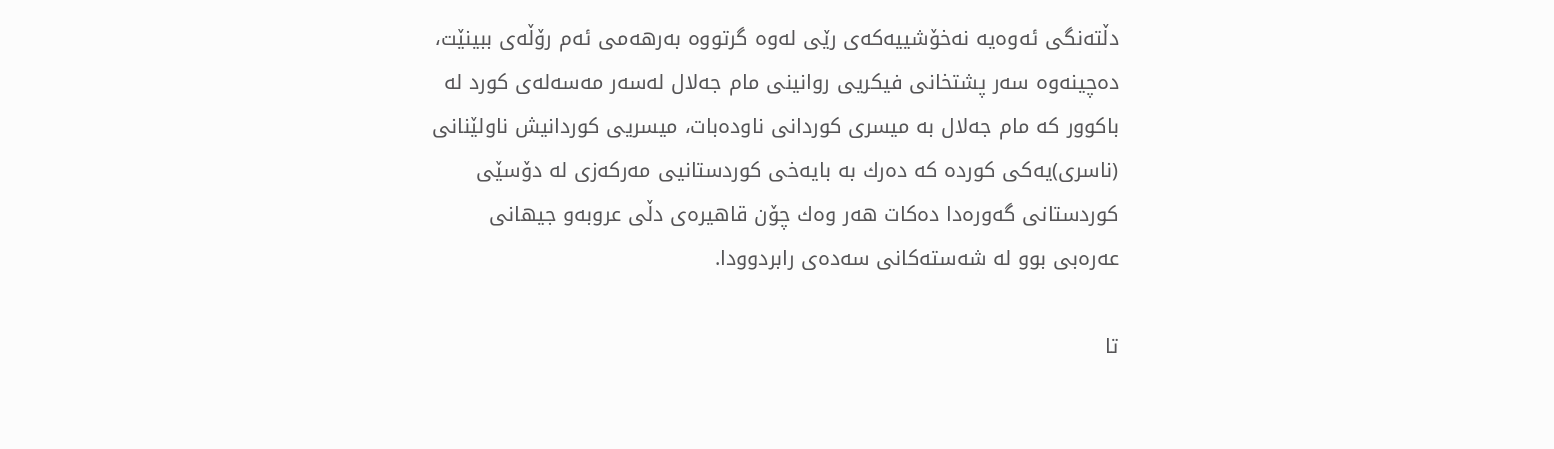دڵته‌نگی ئه‌وه‌یه‌ نه‌خۆشییه‌كه‌ی رێی له‌وه‌ گرتووه‌ به‌رهه‌می ئه‌م رۆڵه‌ی ببینێت، ده‌چینه‌وه‌ سه‌ر پشتخانی فیكریی روانینی مام جه‌لال له‌سه‌ر مه‌سه‌له‌ی كورد له‌ باكوور كه‌ مام جه‌لال به‌ میسری كوردانی ناوده‌بات، میسریی كوردانیش ناولێنانی (ناسری)یه‌كی كورده‌ كه‌ ده‌رك به‌ بایه‌خی كوردستانیی مه‌ركه‌زی له‌ دۆسێی‌ كوردستانی‌ گه‌وره‌دا ده‌كات هه‌ر وه‌ك چۆن قاهیره‌ی دڵی عروبه‌و جیهانی عه‌ره‌بی بوو له‌ شه‌سته‌كانی سه‌ده‌ی رابردوودا‌.

تا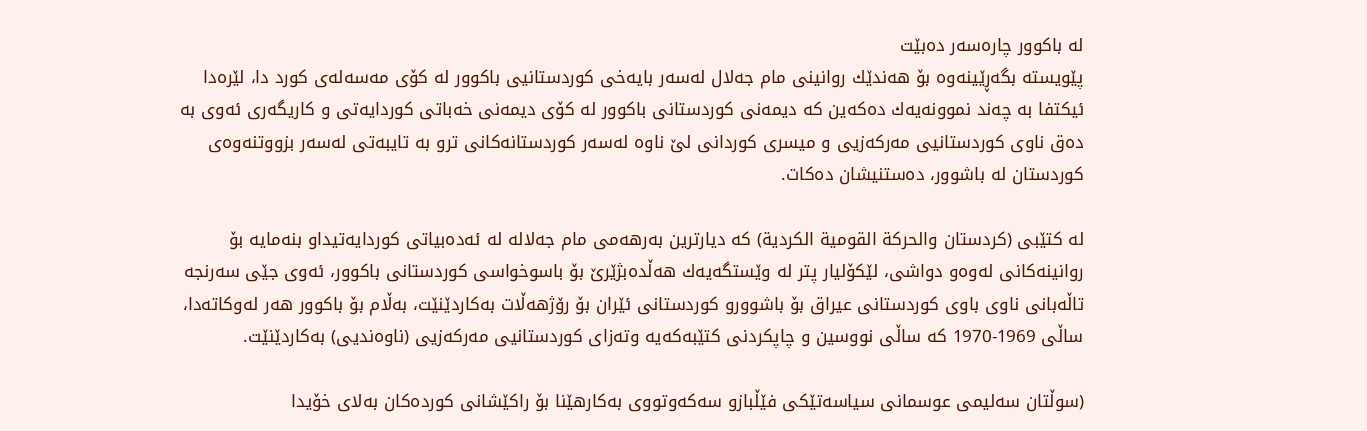له‌ باكوور چاره‌سه‌ر ده‌بێت
پێویسته‌ بگه‌ڕێینه‌وه‌ بۆ هه‌ندێك روانینی مام جه‌لال له‌سه‌ر بایه‌خی كوردستانیی باكوور له‌ كۆی مه‌سه‌له‌ی كورد دا، لێره‌دا ئیكتفا به‌ چه‌ند نموونه‌یه‌ك ده‌كه‌ین كه‌ دیمه‌نی كوردستانی باكوور له‌ كۆی دیمه‌نی خه‌باتی كوردایه‌تی و كاریگه‌ری ئه‌وی به‌ ده‌ق ناوی كوردستانیی مه‌ركه‌زیی و میسری كوردانی لێ ناوه‌ له‌سه‌ر كوردستانه‌كانی ترو به‌ تایبه‌تی له‌سه‌ر بزووتنه‌وه‌ی كوردستان له‌ باشوور، ده‌ستنیشان ده‌كات.

له‌ كتێبی (كردستان والحركة القومیة الكردیة) كه‌ دیارترین به‌رهه‌می مام جه‌لاله‌ له‌ ئه‌ده‌بیاتی كوردایه‌تیداو بنه‌مایه‌ بۆ روانینه‌كانی له‌وه‌و دواشی، لێكۆلیار پتر له‌ وێستگه‌یه‌ك هه‌ڵده‌بژێرێ بۆ باسوخواسی كوردستانی باكوور، ئه‌وی جێی سه‌رنجه‌ تاڵه‌بانی ناوی باوی كوردستانی عیراق بۆ باشوورو كوردستانی‌ ئێران بۆ رۆژهه‌ڵات به‌كاردێنێت، به‌ڵام بۆ باكوور هه‌ر له‌وكاته‌دا، ساڵی 1969-1970 كه‌ ساڵی نووسین و چاپكردنی كتێبه‌كه‌یه‌ وته‌زای كوردستانیی مه‌ركه‌زیی (ناوه‌ندیی) به‌كاردێنێت.

(سوڵتان سه‌لیمی‌ عوسمانی‌ سیاسه‌تێكی‌ فێڵبازو سه‌كه‌وتووی‌ به‌كارهێنا بۆ راكێشانی‌ كورده‌كان به‌لای‌ خۆیدا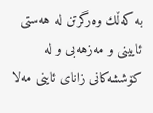به‌ كه‌ڵك وه‌رگرتن له‌ هه‌ستی‌ ئایینی‌ و مه‌زهه‌بی و له‌ كۆششه‌كانی‌ زانای‌ ئاینی‌ مه‌لا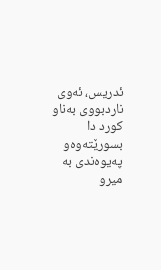ئدریس، ئه‌وی ناردبووی‌ به‌ناو كورد دا بسورێته‌وه‌و په‌یوه‌ندی‌ به‌ میرو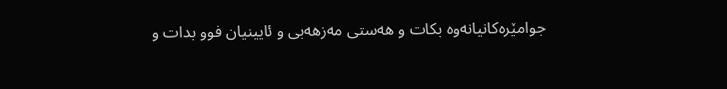جوامێره‌كانیانه‌وه‌ بكات و هه‌ستی‌ مه‌زهه‌بی و ئایینیان فوو بدات و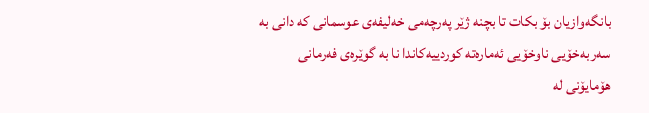بانگه‌وازیان بۆ بكات تا بچنه‌ ژێر په‌رچه‌می‌ خه‌لیفه‌ی‌ عوسمانی‌ كه‌ دانی‌ به‌ سه‌ربه‌خۆیی ناوخۆیی ئه‌ماره‌ته‌ كوردییه‌كاندا نا به‌ گوێره‌ی‌ فه‌رمانی‌ هۆمایۆنی‌ له‌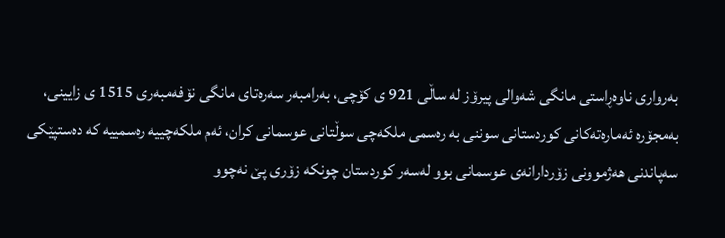به‌رواری‌ ناوه‌ڕاستی‌ مانگی‌ شه‌والی پیرۆز له‌ ساڵی‌ 921 ی‌ كۆچی، به‌رامبه‌ر سه‌ره‌تای‌ مانگی‌ نۆفه‌مبه‌ری‌ 1515 ی‌ زایینی، به‌مجۆره‌ ئه‌ماره‌ته‌كانی‌ كوردستانی‌ سوننی‌ به‌ ره‌سمی‌ ملكه‌چی سوڵتانی‌ عوسمانی‌ كران، ئه‌م ملكه‌چییه‌ ره‌سمییه‌ كه‌ ده‌ستپێكی‌ سه‌پاندنی‌ هه‌ژموونی‌ زۆردارانه‌ی‌ عوسمانی‌ بوو له‌سه‌ر كوردستان چونكه‌ زۆری‌ پێ نه‌چوو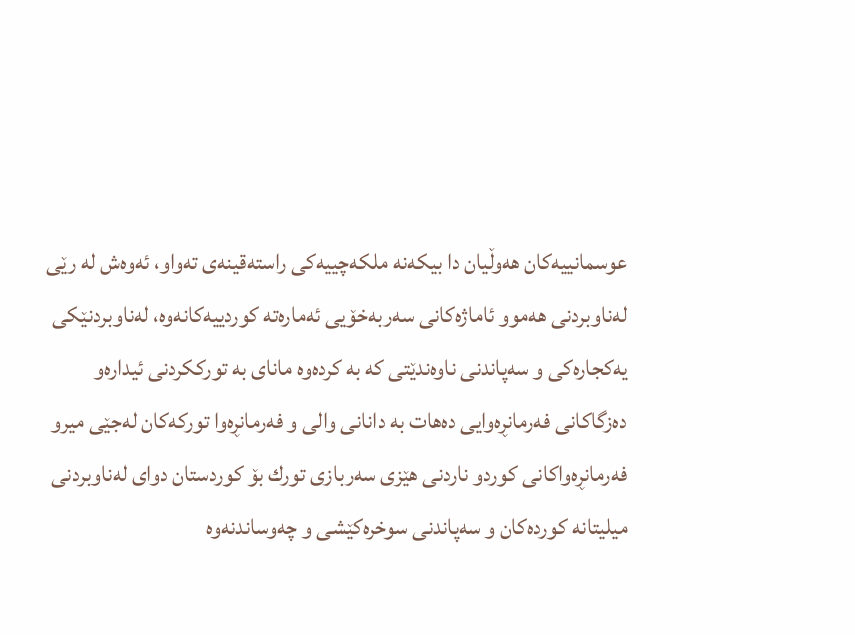عوسمانییه‌كان هه‌وڵیان دا بیكه‌نه‌ ملكه‌چییه‌كی‌ راسته‌قینه‌ی‌ ته‌واو، ئه‌وه‌ش له‌ رێی‌ له‌ناوبردنی‌ هه‌موو ئاماژه‌كانی‌ سه‌ربه‌خۆیی ئه‌ماره‌ته‌ كوردییه‌كانه‌وه‌، له‌ناوبردنێكی‌ یه‌كجاره‌كی‌ و سه‌پاندنی‌ ناوه‌ندێتی‌ كه‌ به‌ كرده‌وه‌ مانای‌ به‌ تورككردنی‌ ئیداره‌و ده‌زگاكانی‌ فه‌رمانڕه‌وایی ده‌هات به‌ دانانی‌ والی و فه‌رمانڕه‌وا توركه‌كان له‌جێی‌ میرو فه‌رمانڕه‌واكانی‌ كوردو ناردنی‌ هێزی سه‌ربازی‌ تورك بۆ كوردستان دوای‌ له‌ناوبردنی‌ میلیتانه‌ كورده‌كان و سه‌پاندنی‌ سوخره‌كێشی و چه‌وساندنه‌وه‌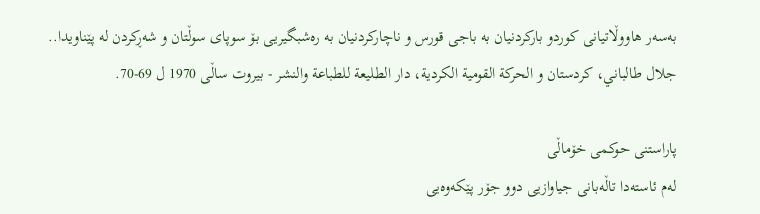به‌سه‌ر هاووڵاتیانی‌ كوردو باركردنیان به‌ باجی‌ قورس و ناچاركردنیان به‌ ره‌شبگیریی‌ بۆ سوپای‌ سوڵتان و شه‌ڕكردن له‌ پێناویدا.. جلال طالباني‌، كردستان و الحركة القومية الكردية، دار الطليعة للطباعة والنشر - بیروت ساڵی 1970 ل 69-70.

پاراستنی حوكمی خۆماڵی
له‌م ئاسته‌دا تاڵه‌بانی جیاوازیی دوو جۆر پێكه‌وه‌یی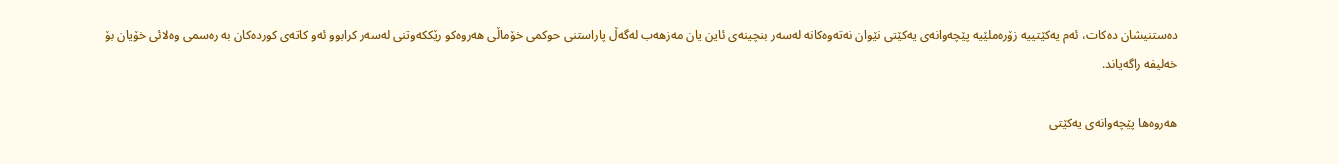ده‌ستنیشان ده‌كات، ئه‌م یه‌كێتییه‌ زۆره‌ملێیه‌ پێچه‌وانه‌ی‌ یه‌كێتی‌ نێوان نه‌ته‌وه‌كانه‌ له‌سه‌ر بنچینه‌ی‌ ئاین یان مه‌زهه‌ب له‌گه‌ڵ‌ پاراستنی‌ حوكمی‌ خۆماڵی‌ هه‌روه‌كو رێككه‌وتنی‌ له‌سه‌ر كرابوو ئه‌و كاته‌ی‌ كورده‌كان به‌ ره‌سمی‌ وه‌لائی‌ خۆیان بۆ خه‌لیفه‌ راگه‌یاند.

هه‌روه‌ها پێچه‌وانه‌ی‌ یه‌كێتی‌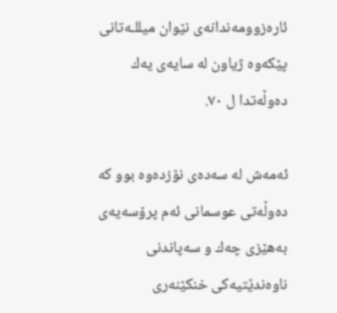ئاره‌زوومه‌ندانه‌ی‌ نێوان میللـه‌تانی‌ پێكه‌وه‌ ژیاون له‌ سایه‌ی‌ یه‌ك ده‌وڵه‌تدا ل ٧٠.

ئه‌مه‌ش له‌ سه‌ده‌ی‌ نۆزده‌وه‌ بوو كه‌ ده‌وڵه‌تی‌ عوسمانی‌ ئه‌م پرۆسه‌یه‌ی‌ به‌هێزی‌ چه‌ك و سه‌پاندنی‌ ناوه‌ندێتیه‌كی‌ خنكێنه‌ری‌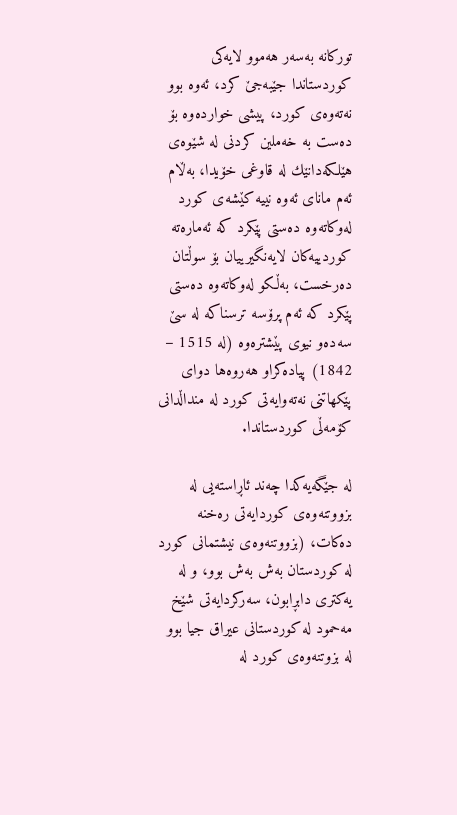توركانه‌ به‌سه‌ر هه‌موو لایه‌كی‌ كوردستاندا جێبه‌جێ كرد، ئه‌وه‌ بوو نه‌ته‌وه‌ی‌ كورد، پیشی‌ خوارده‌وه‌ بۆ ده‌ست به‌ خه‌ملین كردنی‌ له‌ شێوه‌ی‌ هێلكه‌دانێك له‌ قاوغی خۆیدا، به‌ڵام ئه‌م مانای‌ ئه‌وه‌ نییه‌ كێشه‌ی‌ كورد له‌وكاته‌وه‌ ده‌ستی‌ پێكرد كه‌ ئه‌ماره‌ته‌ كوردییه‌كان لایه‌نگیرییان بۆ سوڵتان ده‌رخست، به‌ڵكو له‌وكاته‌وه‌ ده‌ستی‌ پێكرد كه‌ ئه‌م پرۆسه‌ ترسناكه‌ له‌ سێ‌ سه‌ده‌و نیوی‌ پێشتره‌وه‌ (له‌ 1515 – 1842) پیاده‌كراو هه‌روه‌ها دوای‌ پێكهاتنی‌ نه‌ته‌وایه‌تی‌ كورد له‌ منداڵدانی‌ كۆمه‌ڵی‌ كوردستاندا.

له‌ جێگه‌یه‌كدا چه‌ند ئاڕاسته‌یی له‌ بزووتنه‌وه‌ی كوردایه‌تی ره‌خنه‌ ده‌كات، (بزووتنه‌وه‌ی‌ نیشتمانی‌ كورد له‌ كوردستان به‌ش به‌ش بوو، و له‌ یه‌كتری‌ دابڕابون، سه‌ركردایه‌تی‌ شێخ مه‌حمود له‌ كوردستانی‌ عیراق جیا بوو له‌ بزوتنه‌وه‌ی‌ كورد له‌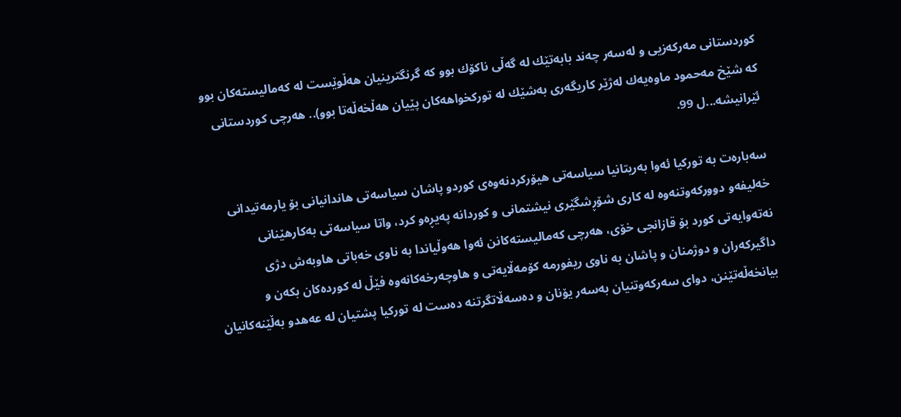كوردستانی‌ مه‌ركه‌زیی‌ و له‌سه‌ر چه‌ند بابه‌تێك له‌ گه‌ڵی‌ ناكۆك بوو كه‌ گرنگترینیان هه‌ڵوێست له‌ كه‌مالیسته‌كان بوو كه‌ شێخ مه‌حمود ماوه‌یه‌ك له‌ژێر كاریگه‌ری‌ به‌شێك له‌ توركخواهه‌كان پێیان هه‌ڵخه‌ڵه‌تا بوو).. هه‌رچی كوردستانی‌ ئێرانیشه‌...ل 99.

سه‌باره‌ت به‌ توركیا ئه‌وا به‌ریتانیا سیاسه‌تی‌ هیۆركردنه‌وه‌ی‌ كوردو پاشان سیاسه‌تی‌ هاندانیانی‌ بۆ یارمه‌تیدانی‌ خه‌لیفه‌و دووركه‌وتنه‌وه‌ له‌ كاری‌ شۆڕشگێری‌ نیشتمانی‌ و كوردانه‌ په‌یڕه‌و كرد، واتا سیاسه‌تی‌ به‌كارهێنانی‌ نه‌ته‌وایه‌تی‌ كورد بۆ قازانجی‌ خۆی، هه‌رچی كه‌مالیسته‌كانن ئه‌وا هه‌وڵیاندا به‌ ناوی‌ خه‌باتی‌ هاوبه‌ش دژی‌ داگیركه‌ران و دوژمنان و پاشان به‌ ناوی‌ ریفورمه‌ كۆمه‌ڵایه‌تی‌ و هاوچه‌رخه‌كانه‌وه‌ فێڵ له‌ كورده‌كان بكه‌ن و بیانخه‌ڵه‌تێنن، دوای‌ سه‌ركه‌وتنیان به‌سه‌ر یۆنان و ده‌سه‌ڵاتگرتنه‌ ده‌ست له‌ توركیا پشتیان له‌ عه‌هدو به‌ڵێنه‌كانیان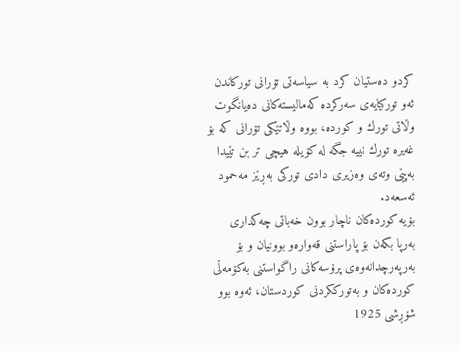كردو ده‌ستیان كرد به‌ سیاسه‌تی‌ تۆرانی‌ توركاندن ئه‌و توركیایه‌ی‌ سه‌ركرده‌ كه‌مالیسته‌كانی‌ ده‌یانگوت وڵاتی‌ تورك و كورده‌، بووه‌ وڵاتێكی‌ تۆرانی‌ كه‌ بۆ غه‌یره‌ تورك نییه‌ جگه‌ له‌ كۆیله‌ هیچی تر بن تێیدا به‌پێی وته‌ی‌ وه‌زیری‌ دادی‌ توركی‌ به‌ڕێز مه‌حمود ئه‌سعه‌د.
بۆیه‌ كورده‌كان ناچار بوون خه‌باتی‌ چه‌كداری‌ به‌رپا بكه‌ن بۆ پاراستنی‌ قه‌واره‌و بوونیان و بۆ به‌رپه‌رچدانه‌وه‌ی‌ پرۆسه‌كانی‌ راگواستنی‌ به‌كۆمه‌ڵی‌ كورده‌كان و به‌تورككردنی‌ كوردستان، ئه‌وه‌ بوو شۆڕشی 1925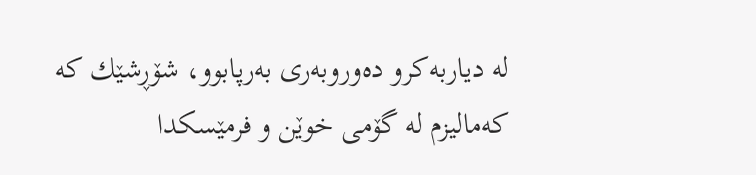له‌ دیاربه‌كرو ده‌وروبه‌ری‌ به‌رپابوو، شۆڕشێك كه‌ كه‌مالیزم له‌ گۆمی‌ خوێن و فرمێسكدا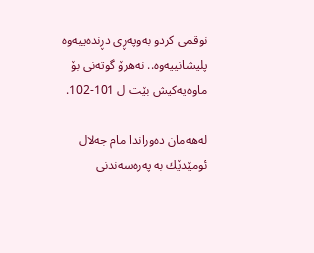نوقمی‌ كردو به‌وپه‌ڕی‌ دڕنده‌ییه‌وه‌ پلیشانییه‌وه‌.. نه‌هرۆ گوته‌نی بۆ ماوه‌یه‌كیش بێت ل 101-102.

له‌هه‌مان ده‌وراندا مام جه‌لال ئومێدێك به‌ په‌ره‌سه‌ندنی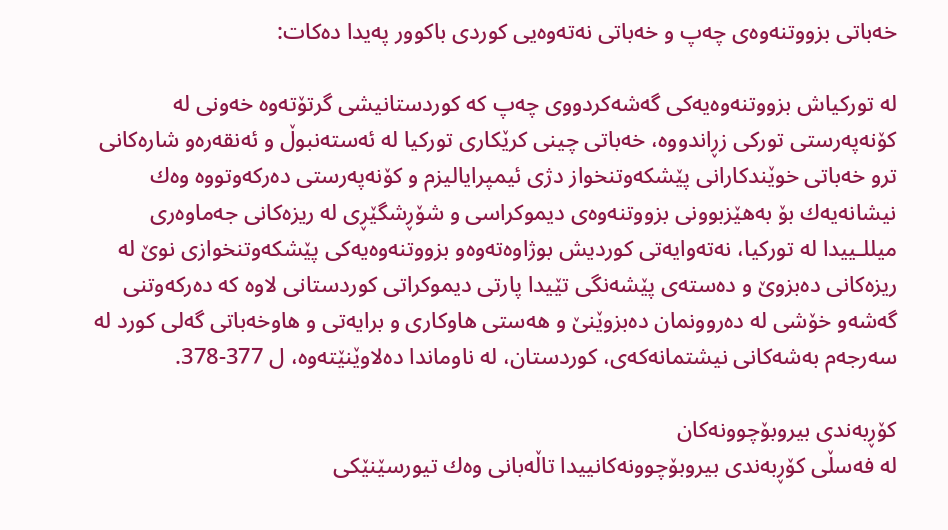خه‌باتی بزووتنه‌وه‌ی چه‌پ و خه‌باتی نه‌ته‌وه‌یی كوردی باكوور په‌یدا ده‌كات:

له‌ توركیاش بزووتنه‌وه‌یه‌كی‌ گه‌شه‌كردووی‌ چه‌پ كه‌ كوردستانیشی‌ گرتۆته‌وه‌ خه‌ونی‌ له‌ كۆنه‌په‌رستی‌ توركی‌ زڕاندووه‌، خه‌باتی‌ چینی‌ كرێكاری‌ توركیا له‌ ئه‌سته‌نبوڵ‌ و ئه‌نقه‌ره‌و شاره‌كانی‌ ترو خه‌باتی‌ خوێندكارانی‌ پێشكه‌وتنخواز دژی‌ ئیمپرایالیزم ‌و كۆنه‌په‌رستی‌ ده‌ركه‌وتووه‌ وه‌ك نیشانه‌یه‌ك بۆ به‌هێزبوونی‌ بزووتنه‌وه‌ی‌ دیموكراسی‌ و شۆڕشگێڕی‌ له‌ ریزه‌كانی‌ جه‌ماوه‌ری‌ میللـییدا له‌ توركیا، نه‌ته‌وایه‌تی‌ كوردیش بوژاوه‌ته‌وه‌و بزووتنه‌وه‌یه‌كی‌ پێشكه‌وتنخوازی‌ نوێ‌ له‌ ریزه‌كانی‌ ده‌بزوێ‌ و ده‌سته‌ی‌ پێشه‌نگی‌ تێیدا پارتی‌ دیموكراتی‌ كوردستانی‌ لاوه‌ كه‌ ده‌ركه‌وتنی‌ گه‌شه‌و خۆشی‌ له‌ ده‌روونمان ده‌بزوێنێ‌ و هه‌ستی‌ هاوكاری‌ و برایه‌تی‌ و هاوخه‌باتی‌ گه‌لی‌ كورد له‌ سه‌رجه‌م به‌شه‌كانی‌ نیشتمانه‌كه‌ی‌، كوردستان، له‌ ناوماندا ده‌لاوێنێته‌وه‌، ل 377-378.

كۆڕبه‌ندی بیروبۆچوونه‌كان
له‌ فه‌سڵی كۆڕبه‌ندی بیروبۆچوونه‌كانییدا تاڵه‌بانی وه‌ك تیورسێنێكی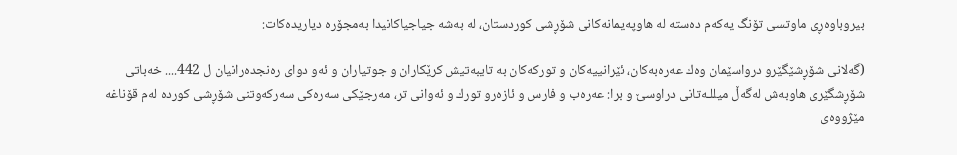بیروباوه‌ڕی ماوتسی تۆنگ یه‌كه‌م ده‌سته‌ له‌ هاوپه‌یمانه‌كانی شۆڕشی كوردستان، له‌ به‌شه‌ جیاجیاكانیدا به‌مجۆره‌ دیاریده‌كات:

(گه‌لانی شۆڕشێگێرو درواسێمان وه‌ك عه‌ره‌به‌كان، ئێرانییه‌كان و توركه‌كان به‌ تایبه‌تیش كرێكاران و جوتیاران و ئه‌و دوای ره‌نجده‌رانیان ل 442.... خه‌باتی شۆڕشگێری هاوبه‌ش له‌گه‌ڵ میللـه‌تانی دراوسێ و برا: عه‌ره‌ب و فارس و ئازه‌رو تورك و ئه‌وانی تر، مه‌رجێكی سه‌ره‌كی سه‌ركه‌وتنی شۆڕشی كورده‌ له‌م قۆناغه‌ مێژووه‌ی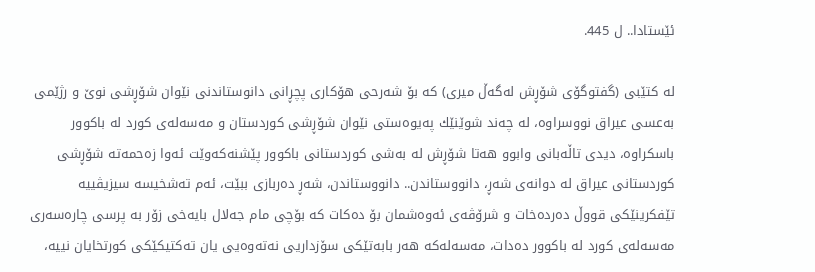ئێستادا.. ل 445.

له‌ كتێبی (گفتوگۆی شۆڕش له‌گه‌ڵ میری) كه‌ بۆ شه‌رحی هۆكاری پچڕانی دانوستاندنی نێوان شۆڕشی نوێ و رژێمی به‌عسی عیراق نووسراوه‌، له‌ چه‌ند شوێنێك په‌یوه‌ستی نێوان شۆڕشی كوردستان و مه‌سه‌له‌ی كورد له‌ باكوور باسكراوه‌، دیدی تاڵه‌بانی وابوو هه‌تا شۆڕش له‌ به‌شی كوردستانی باكوور پێشنه‌كه‌وێت ئه‌وا زه‌حمه‌ته‌ شۆڕشی كوردستانی عیراق له‌ دوانه‌ی شه‌ڕ، دانووستاندن.. دانووستاندن، شه‌ڕ ده‌ربازی ببێت، ئه‌م ته‌شخیسه‌ سیزیڤییه‌ تێفكرینێكی قووڵ ده‌رده‌خات و شرۆڤه‌ی ئه‌وه‌شمان بۆ ده‌كات كه‌ بۆچی مام جه‌لال بایه‌خی زۆر به‌ پرسی چاره‌سه‌ری مه‌سه‌له‌ی كورد له‌ باكوور ده‌دات، مه‌سه‌له‌كه‌ هه‌ر بابه‌تێكی سۆزداریی نه‌ته‌وه‌یی یان ته‌كتیكێكی كورتخایان نییه‌،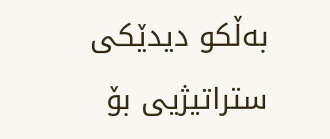به‌ڵكو دیدێكی ستراتیژیی بۆ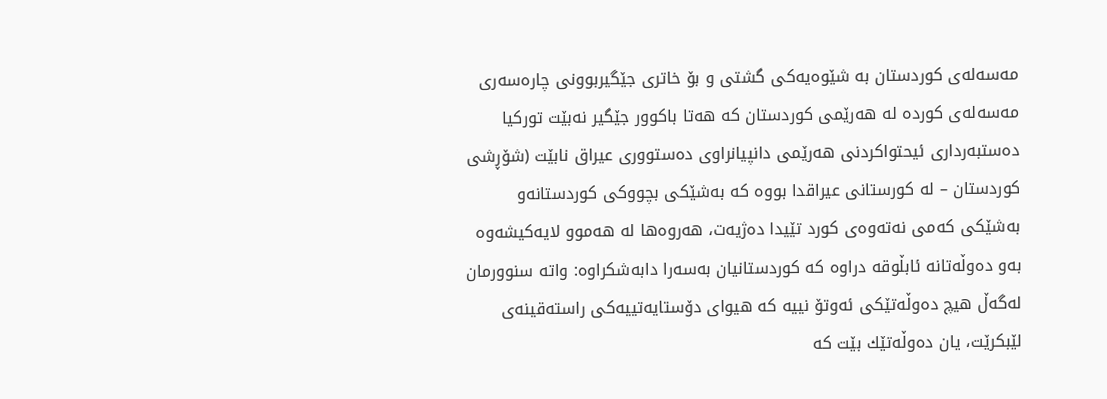مه‌سه‌له‌ی كوردستان به‌ شێوه‌یه‌كی گشتی و بۆ خاتری جێگیربوونی چاره‌سه‌ری مه‌سه‌له‌ی كورده‌ له‌ هه‌رێمی كوردستان كه‌ هه‌تا باكوور جێگیر نه‌بێت توركیا ده‌ستبه‌رداری ئیحتواكردنی هه‌رێمی دانپیانراوی ده‌ستووری عیراق نابێت (شۆڕشی كوردستان – له‌ كورستانی عیراقدا بووه‌ كه‌ به‌شێكی بچووكی كوردستانه‌و به‌شێكی كه‌می نه‌ته‌وه‌ی كورد تێیدا ده‌ژیه‌ت، هه‌روه‌ها له‌ هه‌موو لایه‌كیشه‌وه‌ به‌و ده‌وڵه‌تانه‌ ئابڵوقه‌ دراوه‌ كه‌ كوردستانیان به‌سه‌را دابه‌شكراوه‌: واته‌ سنوورمان له‌گه‌ڵ هیچ ده‌وڵه‌تێكی ئه‌وتۆ نییه‌ كه‌ هیوای دۆستایه‌تییه‌كی راسته‌قینه‌ی لێبكرێت، یان ده‌وڵه‌تێك بێت كه‌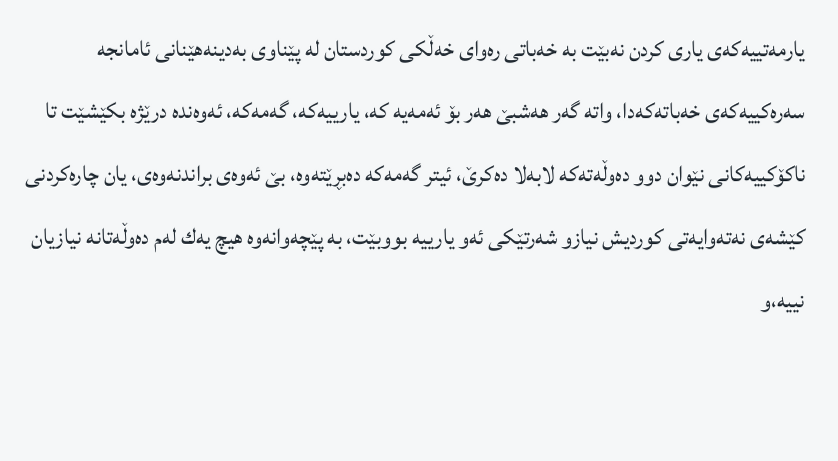یارمه‌تییه‌كه‌ی یاری كردن نه‌بێت به‌ خه‌باتی ره‌وای خه‌ڵكی كوردستان له‌ پێناوی به‌دینه‌هێنانی ئامانجه‌ سه‌ره‌كییه‌كه‌ی خه‌باته‌كه‌دا، واته‌ گه‌ر هه‌شبێ هه‌ر بۆ ئه‌مه‌یه‌ كه‌، یارییه‌كه‌، گه‌مه‌كه‌، ئه‌وه‌نده‌ درێژه‌ بكێشێت تا ناكۆكییه‌كانی نێوان دوو ده‌وڵه‌ته‌كه‌ لابه‌لا ده‌كرێ، ئیتر گه‌مه‌كه‌ ده‌بڕێته‌وه‌، بێ ئه‌وه‌ی براندنه‌وه‌ی، یان چاره‌كردنی كێشه‌ی نه‌ته‌وایه‌تی كوردیش نیازو شه‌رتێكی ئه‌و یارییه‌ بووبێت، به‌ پێچه‌وانه‌وه‌ هیچ یه‌ك له‌م ده‌وڵه‌تانه‌ نیازیان نییه‌،و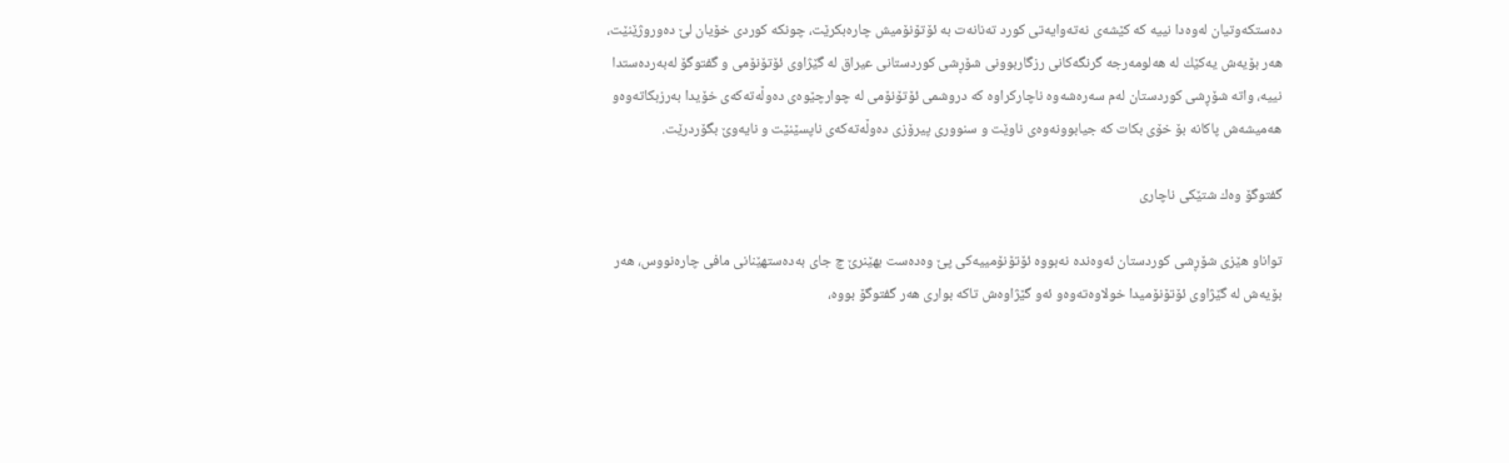ده‌ستكه‌وتیان له‌وه‌دا نییه‌ كه‌ كێشه‌ی نه‌ته‌وایه‌تی كورد ته‌نانه‌ت به‌ ئۆتۆنۆمیش چاره‌بكرێت، چونكه‌ كوردی خۆیان لێ ده‌وروژێنێت، هه‌ر بۆیه‌ش یه‌كێك له‌ هه‌لومه‌رجه‌ گرنگه‌كانی رزگاربوونی شۆڕشی كوردستانی عیراق له‌ گێژاوی ئۆتۆنۆمی و گفتوگۆ له‌به‌رده‌ستدا نییه‌، واته‌ شۆڕشی كوردستان له‌م سه‌ره‌شه‌وه‌ ناچاركراوه‌ كه‌ دروشمی ئۆتۆنۆمی له‌ چوارچێوه‌ی ده‌وڵه‌ته‌كه‌ی خۆیدا به‌رزبكاته‌وه‌و هه‌میشه‌ش پاكانه‌ بۆ خۆی بكات كه‌ جیابوونه‌وه‌ی ناوێت و سنووری پیرۆزی ده‌وڵه‌ته‌كه‌ی ناپسێنێت و نایه‌وێ بگۆردرێت.

گفتوگۆ وه‌ك شتێكی ناچاری

تواناو هێزی شۆڕشی كوردستان ئه‌وه‌نده‌ نه‌بووه‌ ئۆتۆنۆمییه‌كی پێ وه‌ده‌ست بهێنرێ چ جای به‌ده‌ستهێنانی مافی چاره‌نووس، هه‌ر بۆیه‌ش له‌ گێژاوی ئۆتۆنۆمیدا خولاوه‌ته‌وه‌و ئه‌و گێژاوه‌ش تاكه‌ بواری هه‌ر گفتوگۆ بووه‌،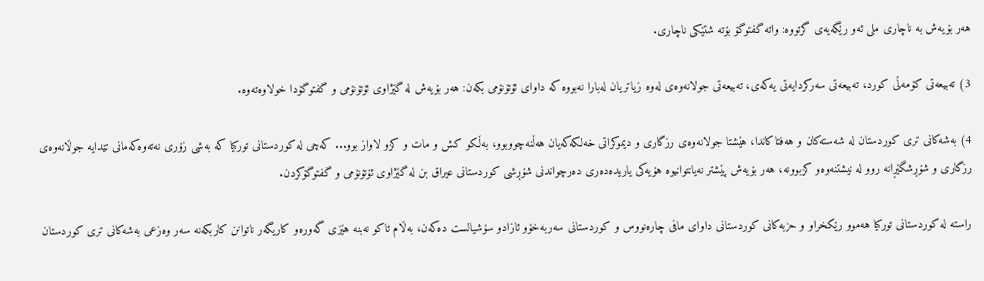هه‌ر بۆیه‌ش به‌ ناچاری ملی ئه‌و رێگه‌یه‌ی گرتووه‌: واته‌ گفتوگۆ بۆته‌ شتێكی ناچاری.

3) ته‌بیعه‌تی كۆمه‌ڵی كورد، ته‌بیعه‌تی سه‌ركردایه‌تی یه‌كه‌ی، ته‌بیعه‌تی جولانه‌وه‌ی له‌وه‌ زیاتریان له‌بارا نه‌بووه‌ كه‌ داوای ئۆتۆنۆمی بكه‌ن: هه‌ر بۆیه‌ش له‌ گێژاوی ئۆتۆنۆمی و گفتوگۆدا خولاوه‌ته‌وه‌.

4) به‌شه‌كانی تری كوردستان له‌ شه‌سته‌كان و هه‌فتاكاندا، هێشتا جولانه‌وه‌ی رزگاری و دیموكراتی خه‌لكه‌كه‌یان هه‌ڵنه‌چووبوو، به‌ڵكو كش و مات و كزو لاواز بوو... كه‌چی له‌ كوردستانی توركیا كه‌ به‌شی زۆری نه‌ته‌وه‌كه‌مانی تێدایه‌ جوڵانه‌وه‌ی رزگاری و شۆڕشگێڕانه‌ روو له‌ نیشتنه‌وه‌و كزبوونه‌، هه‌ر بۆیه‌ش پێشتر نه‌یانتوانیوه‌ هۆیه‌كی یاریده‌ده‌ری ده‌رچواندنی شۆڕشی كوردستانی عیراق بن له‌ گێژاوی ئۆتۆنۆمی و گفتوگۆكردن.

راسته‌ له‌ كوردستانی توركیا هه‌موو رێكخراو و حزبه‌كانی كوردستانی داوای مافی چاره‌نووس و كوردستانی سه‌ربه‌خۆو ئازادو سۆشیالست ده‌كه‌ن، به‌ڵام تاكو نه‌بنه‌ هێزی گه‌وره‌و كاریگه‌ر ناتوانن كاربكه‌نه‌ سه‌ر وه‌زعی به‌شه‌كانی تری كوردستان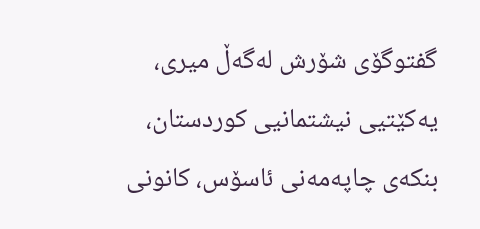گفتوگۆی شۆرش له‌گه‌ڵ میری، یه‌كێتیی نیشتمانیی كوردستان، بنكه‌ی چاپه‌مه‌نی ئاسۆس، كانونی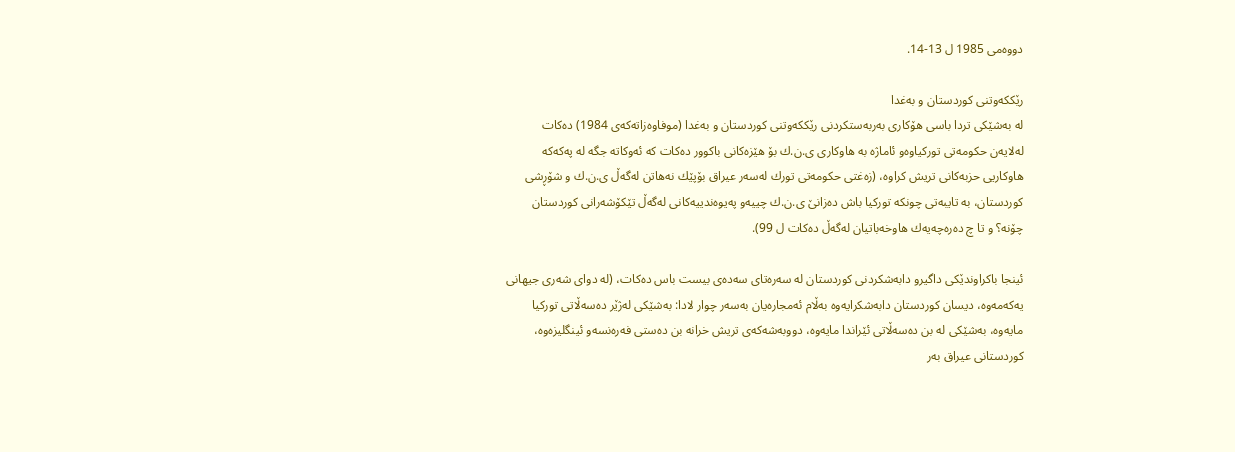دووه‌می 1985 ل 13-14.

رێككه‌وتنی كوردستان‌ و به‌غدا
له‌ به‌شێكی تردا باسی هۆكاری به‌ربه‌ستكردنی رێككه‌وتنی كوردستان و به‌غدا (موفاوه‌زاته‌كه‌ی 1984) ده‌كات له‌لایه‌ن حكومه‌تی توركیاوه‌و ئاماژه‌ به‌ هاوكاری ی.ن.ك بۆ هێزه‌كانی باكوور ده‌كات كه‌ ئه‌وكاته‌ جگه‌ له‌ په‌كه‌كه‌ هاوكاریی حزبه‌كانی تریش كراوه‌، (زه‌غتی حكومه‌تی تورك له‌سه‌ر عیراق بۆپێك نه‌هاتن له‌گه‌ڵ ی.ن.ك و شۆڕشی كوردستان، به‌ تایبه‌تی چونكه‌ توركیا باش ده‌زانێ ی.ن.ك چییه‌و په‌یوه‌ندییه‌كانی له‌گه‌ڵ تێكۆشه‌رانی كوردستان چۆنه‌؟ و تا چ ده‌ره‌چه‌یه‌ك هاوخه‌باتیان له‌گه‌ڵ ده‌كات ل 99).

ئینجا باكراوندێكی داگیرو دابه‌شكردنی كوردستان له‌ سه‌ره‌تای سه‌ده‌ی بیست باس ده‌كات، (له‌ دوای شه‌ری جیهانی یه‌كه‌مه‌وه‌، دیسان كوردستان دابه‌شكرایه‌وه‌ به‌ڵام ئه‌مجاره‌یان به‌سه‌ر چوار لادا: به‌شێكی له‌ژێر ده‌سه‌ڵاتی توركیا مایه‌وه‌، به‌شێكی له‌ بن ده‌سه‌ڵاتی ئێراندا مایه‌وه‌، دووبه‌شه‌كه‌ی تریش خرانه‌ بن ده‌ستی فه‌ره‌نسه‌و ئینگلیزه‌وه‌، كوردستانی عیراق به‌ر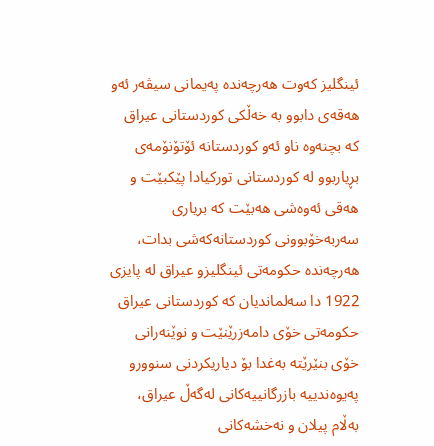ئینگلیز كه‌وت هه‌رچه‌نده‌ په‌یمانی سیڤه‌ر ئه‌و هه‌قه‌ی دابوو به‌ خه‌ڵكی كوردستانی عیراق كه‌ بچنه‌وه‌ ناو ئه‌و كوردستانه‌ ئۆتۆنۆمه‌ی بڕیاربوو له‌ كوردستانی توركیادا پێكبێت و هه‌قی ئه‌وه‌شی هه‌بێت كه‌ بریاری سه‌ربه‌خۆبوونی كوردستانه‌كه‌شی بدات، هه‌رچه‌نده‌ حكومه‌تی ئینگلیزو عیراق له‌ پایزی 1922 دا سه‌لماندیان كه‌ كوردستانی عیراق حكومه‌تی خۆی دامه‌زرێنێت و نوێنه‌رانی خۆی بنێرێته‌ به‌غدا بۆ دیاریكردنی سنوورو په‌یوه‌ندییه‌ بازرگانییه‌كانی له‌گه‌ڵ عیراق، به‌ڵام پیلان و نه‌خشه‌كانی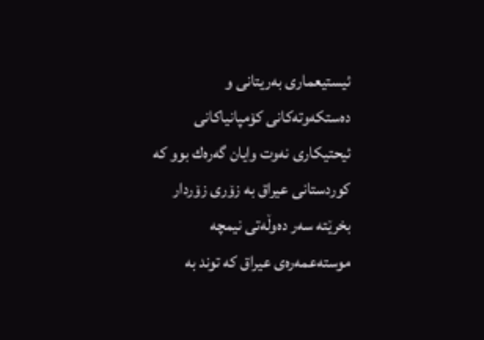ئیستیعماری به‌ریتانی و ده‌ستكه‌وته‌كانی كۆمپانیاكانی ئیحتیكاری نه‌وت وایان گه‌ره‌ك بوو كه‌ كوردستانی عیراق به‌ زۆری زۆردار بخرێته‌ سه‌ر ده‌وڵه‌تی نیمچه‌ موسته‌عمه‌ره‌ی عیراق كه‌ توند به‌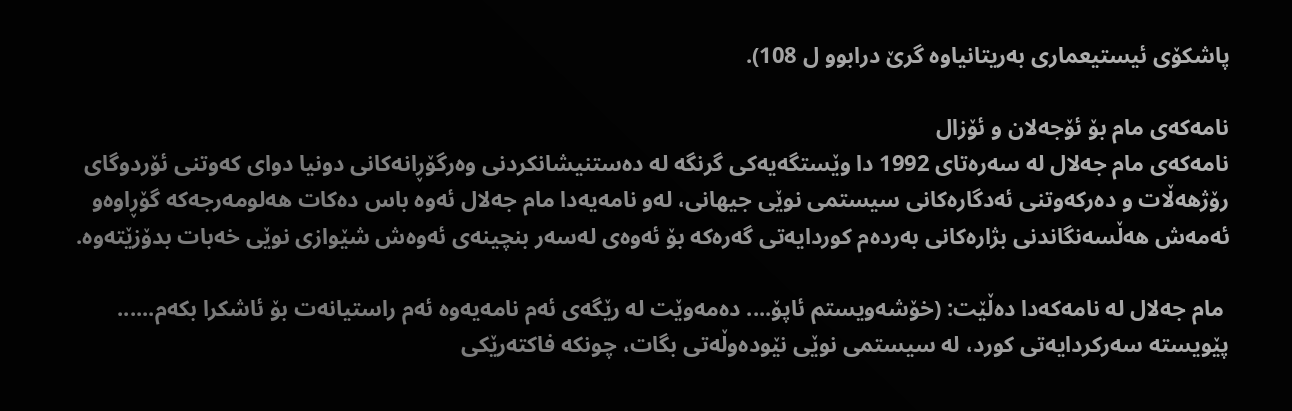پاشكۆی ئیستیعماری به‌ریتانیاوه‌ گرێ درابوو ل 108).

نامه‌كه‌ی مام بۆ ئۆجه‌لان ‌و ئۆزال
نامه‌كه‌ی مام جه‌لال له‌ سه‌ره‌تای 1992 دا وێستگه‌یه‌كی گرنگه‌ له‌ ده‌ستنیشانكردنی وه‌رگۆڕانه‌كانی دونیا دوای كه‌وتنی ئۆردوگای رۆژهه‌ڵات و ده‌ركه‌وتنی ئه‌دگاره‌كانی سیستمی نوێی جیهانی، له‌و نامه‌یه‌دا مام جه‌لال ئه‌وه‌ باس ده‌كات هه‌لومه‌رجه‌كه‌ گۆڕاوه‌و ئه‌مه‌ش هه‌ڵسه‌نگاندنی بژاره‌كانی به‌رده‌م كوردایه‌تی گه‌ره‌كه‌ بۆ ئه‌وه‌ی له‌سه‌ر بنچینه‌ی ئه‌وه‌ش شێوازی نوێی خه‌بات بدۆزێته‌وه‌.

 مام جه‌لال له‌ نامه‌كه‌دا ده‌ڵێت: (خۆشه‌ویستم ئاپۆ.... ده‌مه‌وێت له‌ رێگه‌ی ئه‌م نامه‌یه‌وه‌ ئه‌م راستیانه‌ت بۆ ئاشكرا بكه‌م...... پێویسته‌ سه‌ركردایه‌تی كورد، له‌ سیستمی نوێی نێوده‌وڵه‌تی بگات، چونكه‌ فاكته‌رێكی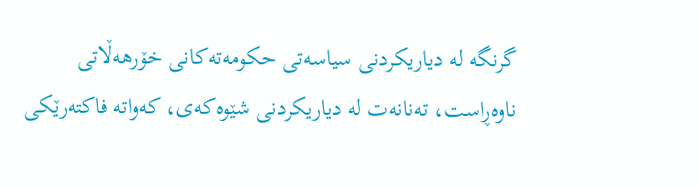گرنگه‌ له‌ دیاریكردنی سیاسه‌تی حكومه‌ته‌كانی خۆرهه‌ڵاتی ناوه‌ڕاست، ته‌نانه‌ت له‌ دیاریكردنی شێوه‌كه‌ی، كه‌واته‌ فاكته‌رێكی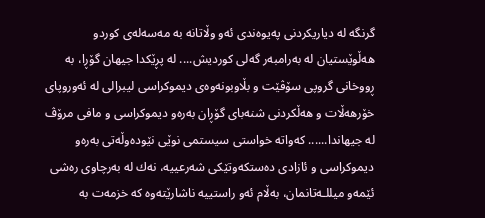گرنگه‌ له‌ دیاریكردنی په‌یوه‌ندی ئه‌و وڵاتانه‌ به‌ مه‌سه‌له‌ی كوردو هه‌ڵوێستیان له‌ به‌رامبه‌ر گه‌لی كوردیش.... له‌ پڕێكدا جیهان گۆڕا، به‌ ڕووخانی گروپی سۆڤێت و بڵاوبونه‌وه‌ی دیموكراسی لیبرالی له‌ ئه‌وروپای خۆرهه‌ڵات و هه‌ڵكردنی شنه‌بای گۆڕان به‌ره‌و دیموكراسی و مافی مرۆڤ له‌ جیهاندا...... كه‌واته‌ خواستی سیستمی نوێی نێوده‌وڵه‌تی به‌ره‌و دیموكراسی و ئازادی ده‌ستكه‌وتێكی شه‌رعییه‌، نه‌ك له‌ به‌رچاوی ره‌شی ئێمه‌و میللـه‌تانمان، به‌ڵام ئه‌و راستییه‌ ناشا‌رێته‌وه‌ كه‌ خزمه‌ت به‌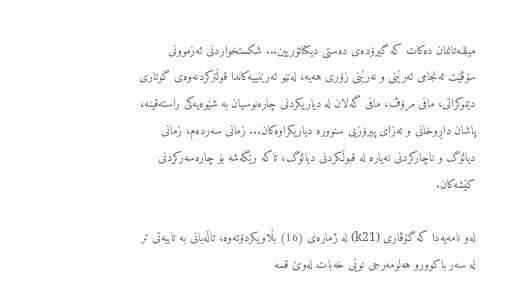میللـه‌تانمان ده‌كات كه‌ گیرۆده‌ی ده‌ستی دیكتاتۆریین... شكستخواردنی ئه‌زموونی سۆڤێت ئه‌نجامی ئه‌رێنی و نه‌رێنی زۆری هه‌یه‌، له‌نێو ئه‌رێنییه‌كاندا قوڵتركردنه‌وه‌ی گوتاری دیموكراتی، مافی مرۆڤ، مافی گه‌لان له‌ دیاریكردنی چاره‌نوسیان به‌ شێوه‌یه‌كی راسته‌قینه‌، پاشان داڕوخانی و ته‌زای پیرۆزیی سنووره‌ دیاریكراوه‌كان... زمانی سه‌رده‌م، زمانی دیالۆگ و ناچاركردنی نه‌یاره‌ له‌ قبوڵكردنی دیالۆگ، تاكه‌ رێگه‌شه‌ بۆ چاره‌سه‌ركردنی كێشه‌كان.

له‌و نامه‌یه‌دا كه‌ گۆڤاری (k21) له‌ ژماره‌ی (16) بڵاویكردۆته‌وه‌، تاڵه‌بانی به‌ تایبه‌تی تر له‌ سه‌ر باكوورو هه‌لومه‌رجی نوێی خه‌بات له‌وێ قسه‌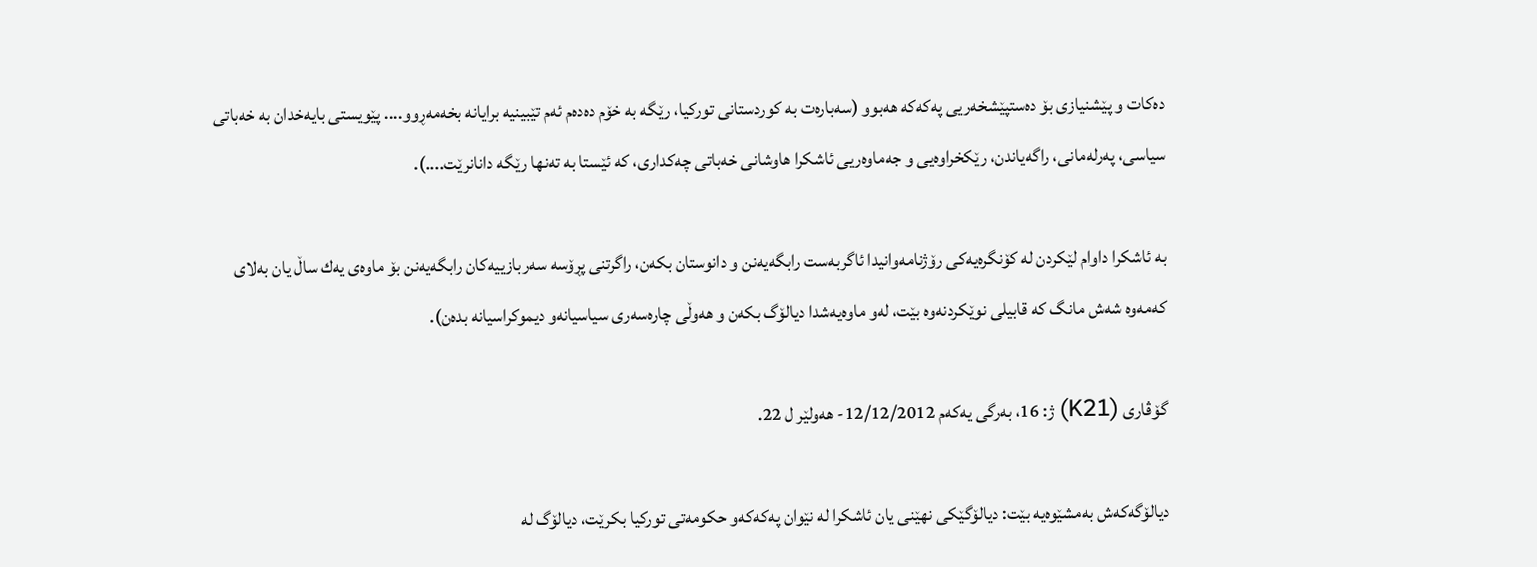ده‌كات و پێشنیازی بۆ ده‌ستپێشخه‌ریی په‌كه‌كه‌ هه‌بوو (سه‌باره‌ت به‌ كوردستانی توركیا، رێگه‌ به‌ خۆم ده‌ده‌م ئه‌م تێبینیه‌ برایانه‌ بخه‌مه‌ڕوو.... پێویستی بایه‌خدان به‌ خه‌باتی سیاسی، په‌رله‌مانی، راگه‌یاندن، رێكخراوه‌یی و جه‌ماوه‌ریی ئاشكرا هاوشانی خه‌باتی چه‌كداری، كه‌ ئێستا به‌ ته‌نها رێگه‌ دانانرێت....).

به‌ ئاشكرا داوام لێكردن له‌ كۆنگره‌یه‌كی رۆژنامه‌وانیدا ئاگربه‌ست رابگه‌یه‌نن و دانوستان بكه‌ن، راگرتنی پڕۆسه‌ سه‌ربازییه‌كان رابگه‌یه‌نن بۆ ماوه‌ی یه‌ك ساڵ یان به‌لای كه‌مه‌وه‌ شه‌ش مانگ كه‌ قابیلی نوێكردنه‌وه‌ بێت، له‌و ماوه‌یه‌شدا دیالۆگ بكه‌ن و هه‌وڵی چاره‌سه‌ری سیاسیانه‌و دیموكراسیانه‌ بده‌ن).

گۆڤاری‌ (K21) ژ: 16، به‌رگی‌ یه‌كه‌م 12/12/2012- هه‌ولێر ل 22.

دیالۆگه‌كه‌ش به‌مشێوه‌یه‌ بێت: دیالۆگێكی نهێنی یان ئاشكرا له‌ نێوان په‌كه‌كه‌و حكومه‌تی توركیا بكرێت، دیالۆگ له‌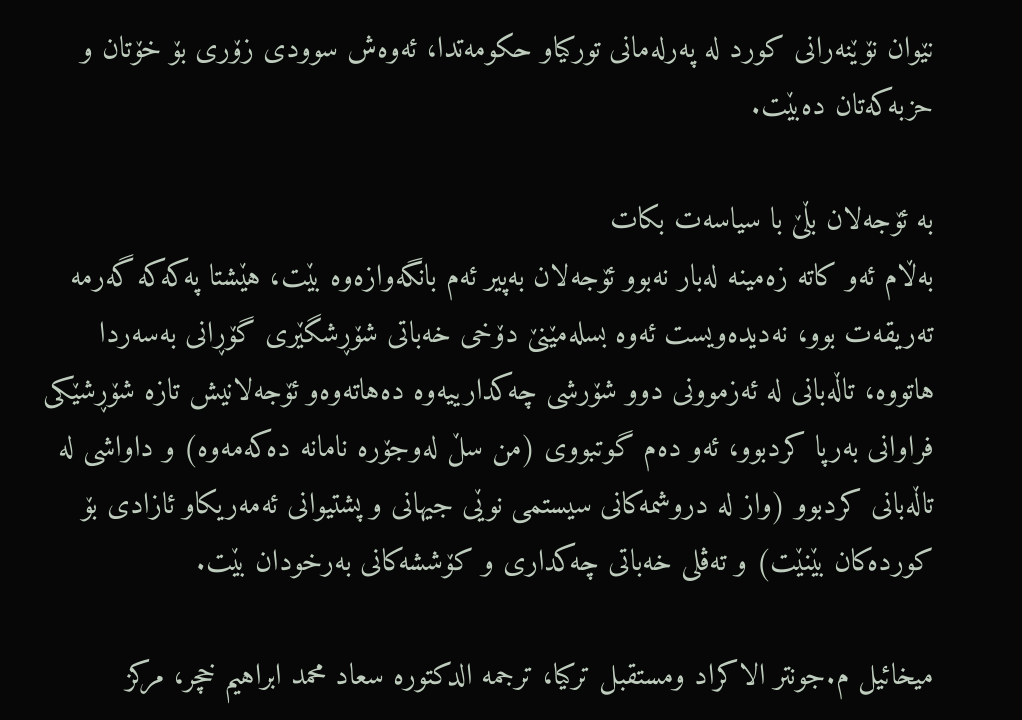نێوان نۆێنه‌رانی كورد له‌ په‌رله‌مانی توركیاو حكومه‌تدا، ئه‌وه‌ش سوودی زۆری بۆ خۆتان و حزبه‌كه‌تان ده‌بێت.

به‌ ئۆجه‌لان بڵێ با سیاسه‌ت بكات
به‌ڵام ئه‌و كاته‌ زه‌مینه‌ له‌بار نه‌بوو ئۆجه‌لان به‌پیر ئه‌م بانگه‌وازه‌وه‌ بێت، هێشتا په‌كه‌كه‌ گه‌رمه‌ ته‌ریقه‌ت بوو، نه‌دیده‌ویست ئه‌وه‌ بسله‌مێنێ دۆخی خه‌باتی شۆڕشگێری گۆڕانی به‌سه‌ردا هاتووه‌، تاڵه‌بانی له‌ ئه‌زموونی دوو شۆرشی چه‌كدارییه‌وه‌ ده‌هاته‌وه‌و ئۆجه‌لانیش تازه‌ شۆڕشێكی فراوانی به‌رپا كردبوو، ئه‌و ده‌م گوتبووی (من سڵ له‌وجۆره‌ نامانه‌ ده‌كه‌مه‌وه‌) و داواشی له‌ تاڵه‌بانی كردبوو (واز له‌ دروشمه‌كانی سیستمی نوێی جیهانی و پشتیوانی ئه‌مه‌ریكاو ئازادی بۆ كورده‌كان بێنێت) و ته‌ڤلی خه‌باتی چه‌كداری و كۆششه‌كانی به‌رخودان بێت.

میخائیل م.جونتر الاكراد ومستقبل تركیا، ترجمه‌ الدكتوره‌ سعاد محمد ابراهیم خچر، مركز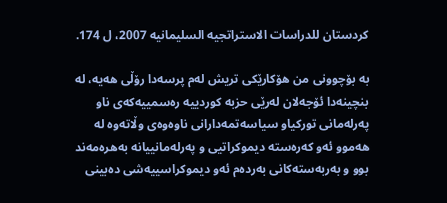كردستان للدراسات الاستراتجیه‌ السلیمانیه‌ 2007، ل 174.

به‌ بۆچوونی من هۆكارێكی تریش له‌م پرسه‌دا رۆڵی هه‌یه‌، له‌ بنچینه‌دا ئۆجه‌لان له‌رێی حزبه‌ كوردییه‌ ره‌سمییه‌كه‌ی ناو په‌رله‌مانی توركیاو سیاسه‌تمه‌دارانی ناوه‌وه‌ی وڵاته‌وه‌ له‌ هه‌موو ئه‌و كه‌ره‌سته‌ دیموكراتیی و په‌رله‌مانییانه‌ به‌هره‌مه‌ند بوو و به‌ربه‌سته‌كانی به‌رده‌م ئه‌و دیموكراسییه‌شی ده‌بینی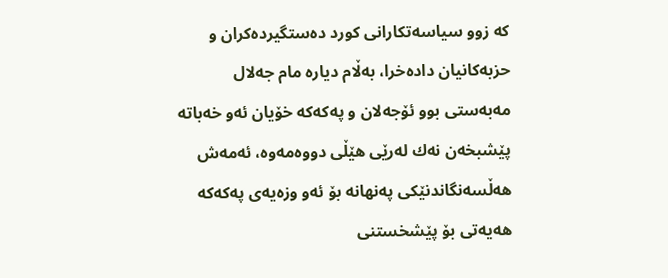كه‌ زوو سیاسه‌تكارانی كورد ده‌ستگیرده‌كران و حزبه‌كانیان داده‌خرا، به‌ڵام دیاره‌ مام جه‌لال مه‌به‌ستی بوو ئۆجه‌لان و په‌كه‌كه‌ خۆیان ئه‌و خه‌باته‌ پێشبخه‌ن نه‌ك له‌رێی هێڵی دووه‌مه‌وه‌، ئه‌مه‌ش هه‌ڵسه‌نگاندنێكی په‌نهانه‌ بۆ ئه‌و وزه‌یه‌ی په‌كه‌كه‌ هه‌یه‌تی بۆ پێشخستنی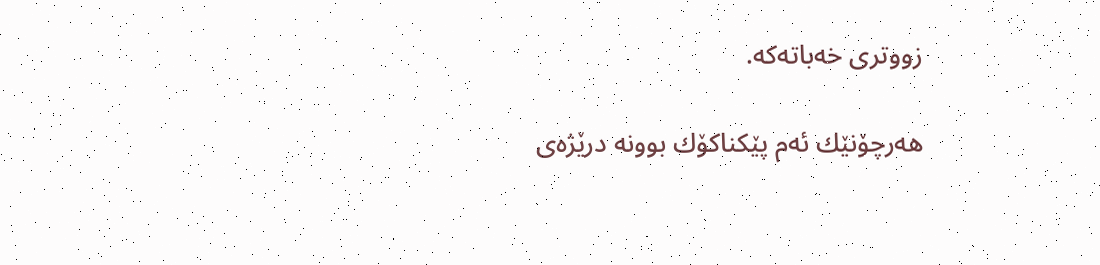زووتری خه‌باته‌كه‌.

هه‌رچۆنێك ئه‌م پێكناكۆك بوونه‌ درێژه‌ی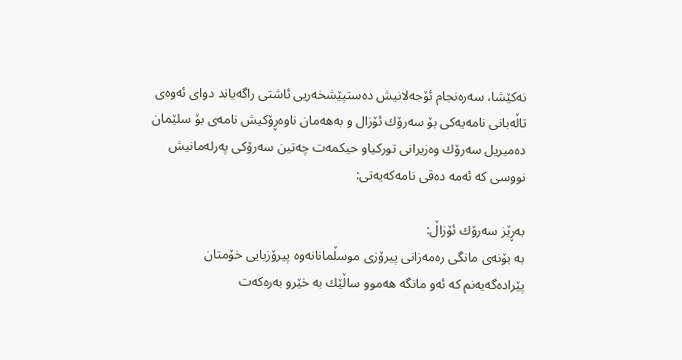نه‌كێشا، سه‌ره‌نجام ئۆجه‌لانیش ده‌ستپێشخه‌ریی ئاشتی راگه‌یاند دوای ئه‌وه‌ی تاڵه‌بانی نامه‌یه‌كی بۆ سه‌رۆك ئۆزال و به‌هه‌مان ناوه‌ڕۆكیش نامه‌ی بۆ سلێمان ده‌میریل سه‌رۆك وه‌زیرانی توركیاو حیكمه‌ت چه‌تین سه‌رۆكی په‌رله‌مانیش نووسی كه‌ ئه‌مه‌ ده‌قی نامه‌كه‌یه‌تی:

به‌ڕێز سه‌رۆك ئۆزاڵ:
به‌ بۆنه‌ی مانگی ره‌مه‌زانی پیرۆزی موسڵمانانه‌وه‌ پیرۆزبایی خۆمتان پێراده‌گه‌یه‌نم كه‌ ئه‌و مانگه‌ هه‌موو ساڵێك به‌ خێرو به‌ره‌كه‌ت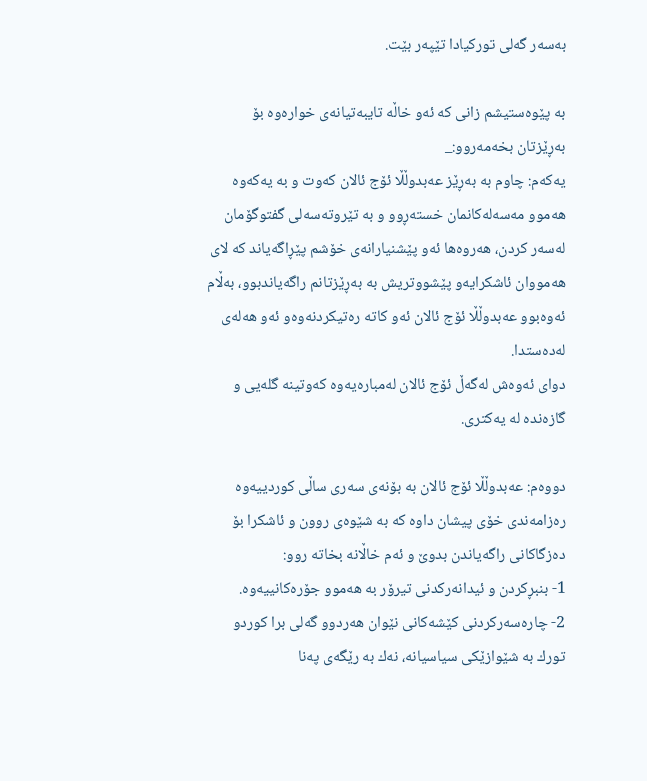به‌سه‌ر گه‌لی توركیادا تێپه‌ر بێت.

به‌ پێوه‌ستیشم زانی كه‌ ئه‌و خاڵه‌ تایبه‌تیانه‌ی خواره‌وه‌ بۆ به‌ڕێزتان بخه‌مه‌روو:_
یه‌كه‌م: چاوم به‌ به‌ڕێز عه‌بدوڵڵا ئۆج ئالان كه‌وت و به‌ یه‌كه‌وه‌ هه‌موو مه‌سه‌له‌كانمان خسته‌ڕوو و به‌ تێروته‌سه‌لی گفتوگۆمان له‌سه‌ر كردن، هه‌روه‌ها ئه‌و پێشنیارانه‌ی خۆشم پێڕاگه‌یاند كه‌ لای هه‌مووان ئاشكرایه‌و پێشووتریش به‌ به‌ڕێزتانم راگه‌یاندبوو، به‌ڵام ئه‌وه‌بوو عه‌بدوڵڵا ئۆج ئالان ئه‌و كاته‌ ره‌تیكردنه‌وه‌و ئه‌و هه‌له‌ی له‌ده‌ستدا.
دوای ئه‌وه‌ش له‌گه‌ڵ ئۆج ئالان له‌مباره‌یه‌وه‌ كه‌وتینه‌ گله‌یی و گازه‌نده‌ له‌ یه‌كتری‌.

دووه‌م: عه‌بدوڵڵا ئۆج ئالان به‌ بۆنه‌ی سه‌ری ساڵی كوردییه‌وه‌ ره‌زامه‌ندی خۆی پیشان داوه‌ كه‌ به‌ شێوه‌ی روون و ئاشكرا بۆ ده‌زگاكانی راگه‌یاندن بدوێ و ئه‌م خاڵانه‌ بخاته‌ روو:
1- بنبڕكردن و ئیدانه‌ركدنی تیرۆر به‌ هه‌موو جۆره‌كانییه‌وه‌.
2- چاره‌سه‌ركردنی كێشه‌كانی نێوان هه‌ردوو گه‌لی برا كوردو تورك به‌ شێوازێكی سیاسیانه‌، نه‌ك به‌ رێگه‌ی په‌نا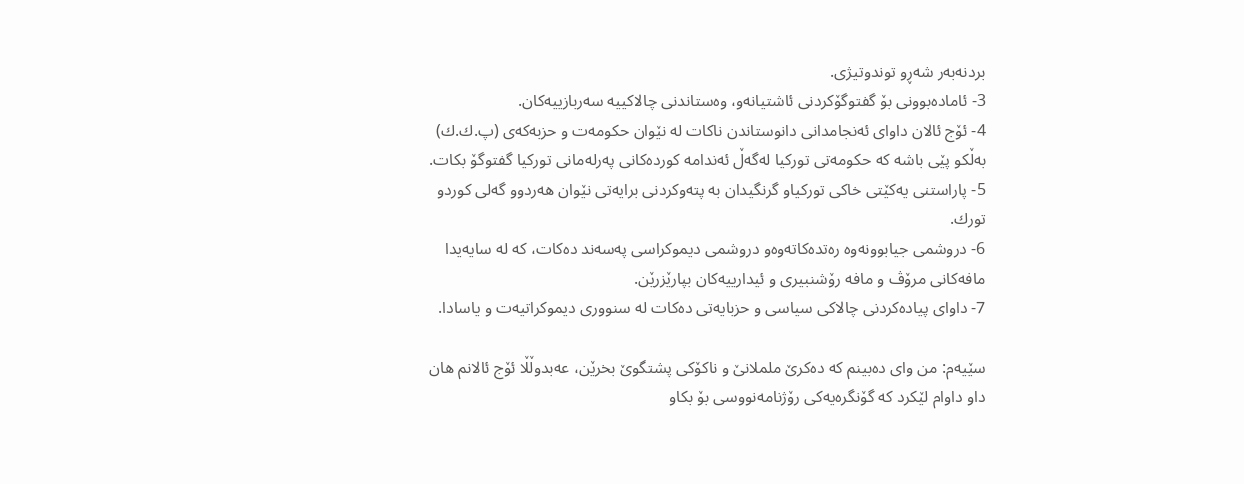بردنه‌به‌ر شه‌ڕو توندوتیژی.
3- ئاماده‌بوونی بۆ گفتوگۆكردنی ئاشتیانه‌و، وه‌ستاندنی چالاكییه‌ سه‌ربازییه‌كان.
4- ئۆج ئالان داوای ئه‌نجامدانی دانوستاندن ناكات له‌ نێوان حكومه‌ت و حزبه‌كه‌ی (پ.ك.ك) به‌ڵكو پێی باشه‌ كه‌ حكومه‌تی توركیا له‌گه‌ڵ ئه‌ندامه‌ كورده‌كانی په‌رله‌مانی توركیا گفتوگۆ بكات.
5- پاراستنی یه‌كێتی خاكی توركیاو گرنگیدان به‌ پته‌وكردنی برایه‌تی نێوان هه‌ردوو گه‌لی كوردو تورك.
6- دروشمی جیابوونه‌وه‌ ره‌تده‌كاته‌وه‌و دروشمی دیموكراسی په‌سه‌ند ده‌كات، كه‌ له‌ سایه‌یدا مافه‌كانی مرۆڤ و مافه‌ رۆشنبیری و ئیدارییه‌كان بپارێزرێن.
7- داوای پیاده‌كردنی چالاكی سیاسی و حزبایه‌تی ده‌كات له‌ سنووری دیموكراتیه‌ت و یاسادا.

سێیه‌م: من وای ده‌بینم كه‌ ده‌كرێ ململانێ و ناكۆكی پشتگوێ بخرێن، عه‌بدوڵڵا ئۆج ئالانم هان داو داوام لێكرد كه‌ گۆنگره‌یه‌كی رۆژنامه‌نووسی بۆ بكاو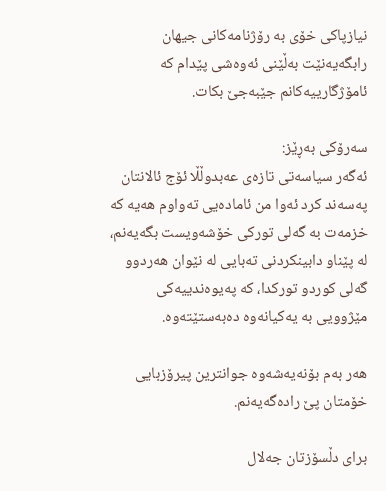نیازپاكی خۆی به‌ رۆژنامه‌كانی جیهان رابگه‌یه‌نێت به‌ڵێنی ئه‌وه‌شی پێدام كه‌ ئامۆژگارییه‌كانم جێبه‌جێ بكات.

سه‌رۆكی به‌ڕێز:
ئه‌گه‌ر سیاسه‌تی تازه‌ی عه‌بدوڵڵا ئۆج ئالانتان په‌سه‌ند كرد ئه‌وا من ئاماده‌یی ته‌واوم هه‌یه‌ كه‌ خزمه‌ت به‌ گه‌لی توركی خۆشه‌ویست بگه‌یه‌نم، له‌ پێناو دابینكردنی ته‌بایی له‌ نێوان هه‌ردوو گه‌لی كوردو توركدا، كه‌ په‌یوه‌ندییه‌كی مێژوویی به‌ یه‌كیانه‌وه‌ ده‌به‌ستێته‌وه‌.

هه‌ر به‌م بۆنه‌یه‌شه‌وه‌ جوانترین پیرۆزبایی خۆمتان پێ راده‌گه‌یه‌نم.

برای دڵسۆزتان جه‌لال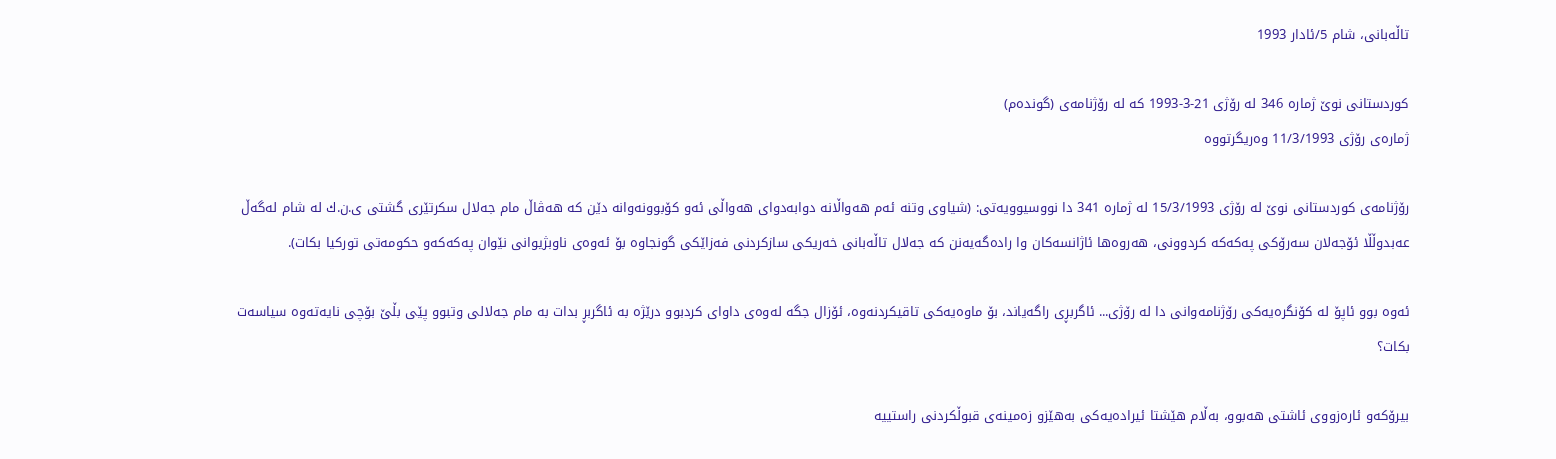تاڵه‌بانی، شام 5/ئادار 1993

كوردستانی نوێ ژماره‌ 346 له‌ رۆژی 21-3-1993 كه‌ له‌ رۆژنامه‌ی (گونده‌م)
ژماره‌ی رۆژی 11/3/1993 وه‌ریگرتووه‌

رۆژنامه‌ی كوردستانی نوێ له‌ رۆژی 15/3/1993 له‌ ژماره‌ 341 دا نووسیوویه‌تی: (شیاوی وتنه‌ ئه‌م هه‌واڵانه‌ دوابه‌دوای هه‌واڵی ئه‌و كۆبوونه‌وانه‌ دێن كه‌ هه‌ڤاڵ مام جه‌لال سكرتێری گشتی ی.ن.ك له‌ شام له‌گه‌ڵ عه‌بدوڵڵا ئۆجه‌لان سه‌رۆكی په‌كه‌كه‌ كردوونی،‌ هه‌روه‌ها ئاژانسه‌كان وا راده‌گه‌یه‌نن كه‌ جه‌لال تاڵه‌بانی خه‌ریكی سازكردنی فه‌زاێكی گونجاوه‌ بۆ ئه‌وه‌ی ناوبژیوانی نێوان په‌كه‌كه‌و حكومه‌تی توركیا بكات).

ئه‌وه‌ بوو ئاپۆ له‌ كۆنگره‌یه‌كی رۆژنامه‌وانی دا له‌ رۆژی... ئاگربڕی راگه‌یاند، بۆ ماوه‌یه‌كی تاقیكردنه‌وه‌، ئۆزال جگه‌ له‌وه‌ی داوای كردبوو درێژه‌ به‌ ئاگربڕ بدات به‌ مام جه‌لالی وتبوو پێی بڵێ بۆچی نایه‌ته‌وه‌ سیاسه‌ت بكات؟

بیرۆكه‌و ئاره‌زووی ئاشتی هه‌بوو، به‌ڵام هێشتا ئیراده‌یه‌كی به‌هێزو زه‌مینه‌ی قبوڵكردنی راستییه‌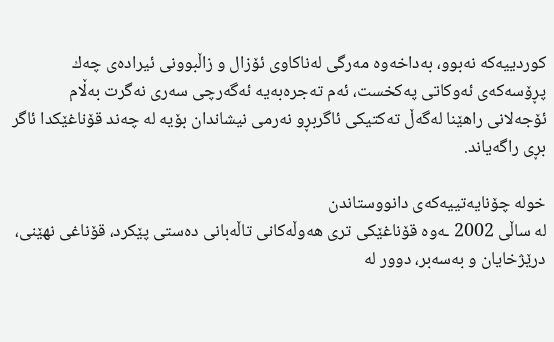كوردییه‌كه‌ نه‌بوو، به‌داخه‌وه‌ مه‌رگی له‌ناكاوی ئۆزال و زاڵبوونی ئیراده‌ی چه‌ك پڕۆسه‌كه‌ی ئه‌وكاتی په‌كخست، ئه‌م ته‌جره‌به‌یه‌ ئه‌گه‌رچی سه‌ری نه‌گرت به‌ڵام ئۆجه‌لانی راهێنا له‌گه‌ڵ ته‌كتیكی ئاگربڕو نه‌رمی نیشاندان بۆیه‌ له‌ چه‌ند قۆناغێكدا ئاگر بڕی راگه‌یاند.

خوله‌ چۆنایه‌تییه‌كه‌ی دانووستاندن
له‌ ساڵی 2002 ـه‌وه‌ قۆناغێكی تری هه‌وڵه‌كانی تاڵه‌بانی ده‌ستی پێكرد، قۆناغی نهێنی، درێژخایان و به‌سه‌بر، دوور له‌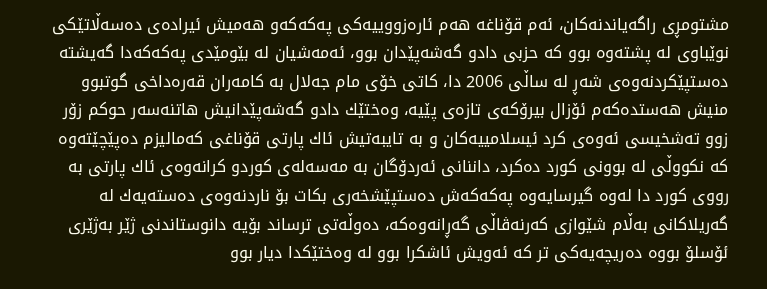مشتومڕی راگه‌یاندنه‌كان، ئه‌م‌ قۆناغه‌ هه‌م ئاره‌زووییه‌كی په‌كه‌كه‌و هه‌میش ئیراده‌ی ده‌سه‌ڵاتێكی نوێباوی له‌ پشته‌وه‌ بوو كه‌ حزبی دادو گه‌شه‌پێدان بوو، ئه‌مه‌شیان له‌ بێومێدی په‌كه‌كه‌دا گه‌یشته‌ ده‌ستپێكردنه‌وه‌ی شه‌ڕ له‌ ساڵی 2006 دا، كاتی خۆی مام جه‌لال به‌ كامه‌ران قه‌ره‌داخی گوتبوو منیش هه‌ستده‌كه‌م ئۆزال بیرۆكه‌ی تازه‌ی پێیه‌، وه‌ختێك دادو گه‌شه‌پێدانیش هاتنه‌سه‌ر حوكم زۆر زوو ته‌شخیسی ئه‌وه‌ی كرد ئیسلامییه‌كان ‌و به‌ تایبه‌تیش ئاك پارتی قۆناغی كه‌مالیزم ده‌پێچێته‌وه‌ كه‌ نكووڵی له‌ بوونی كورد ده‌كرد، داننانی ئه‌ردۆگان به‌ مه‌سه‌له‌ی كوردو كرانه‌وه‌ی ئاك پارتی به‌ رووی كورد دا له‌وه‌ گیرسایه‌وه‌ په‌كه‌كه‌ش ده‌ستپێشخه‌ری بكات بۆ ناردنه‌وه‌ی ده‌سته‌یه‌ك له‌ گه‌ریلاكانی به‌ڵام شێوازی كه‌رنه‌ڤاڵی گه‌ڕانه‌وه‌كه‌، ده‌وڵه‌تی ترساند بۆیه‌ دانوستاندنی ژێر به‌ژێری ئۆسلۆ بووه‌ ده‌ریچه‌یه‌كی تر كه‌ ئه‌ویش ئاشكرا بوو له‌ وه‌ختێكدا دیار بوو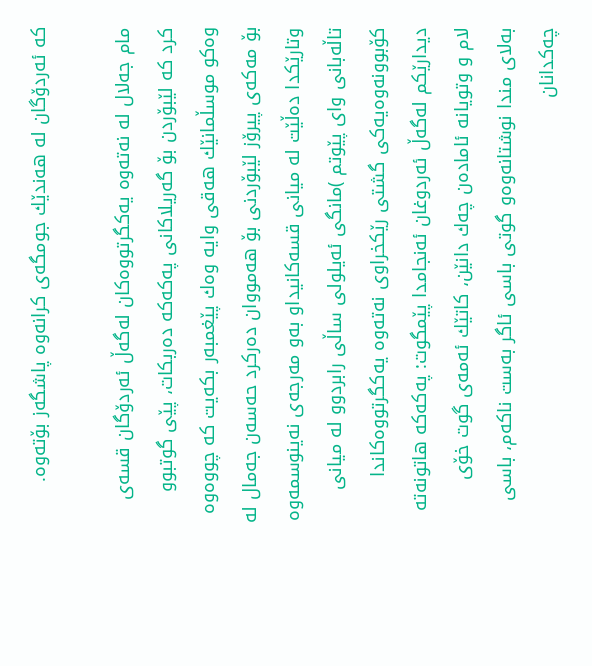كه‌ ئه‌ردۆگان له‌ هه‌ندێك جومگه‌ی كرانه‌وه‌ پاشگه‌ز بۆته‌وه‌.

مام جه‌لال له‌ نه‌ته‌وه‌ یه‌كگرتووه‌كان له‌گه‌ڵ ئه‌ردۆگان قسه‌ی كرد كه‌ لێبۆردن بۆ گه‌ریلاكانی په‌كه‌كه‌ ده‌ربكات، پێی گوتبوو وه‌كو موسڵمانێك هه‌قی وایه‌ وه‌ك پێغمبه‌ر بكه‌یت كه‌ چووه‌وه‌ بۆ مه‌كه‌ی پیرۆز لێبۆردنی بۆ هه‌مووان ده‌ركرد حه‌سه‌ن جه‌مال له‌ وتارێكدا ده‌ڵێت له‌ میانی قسه‌كانیداو به‌و مه‌رجه‌ی نه‌ینوسمه‌وه‌ تاڵه‌بانی وای پێوتم )مانگی ئه‌یلولی ساڵی رابردوو له‌ میانی كۆبوونه‌وه‌یه‌كی گشتی رێكخراوی نه‌ته‌وه‌ یه‌كگرتووه‌كاندا دیدارێكم له‌گه‌ڵ ئه‌ردوغان ئه‌نجامدا پێمگوت: په‌كه‌كه‌ هاتونه‌ته‌ لام ‌و وتویانه‌ ئاماده‌ن چه‌ك دانێن، كاتێك ئه‌مه‌ی گوت خۆی به‌لای مندا نوشتانه‌وه‌و گوتی باسی ئاگر به‌ست ناكه‌م، باسی چه‌كدانان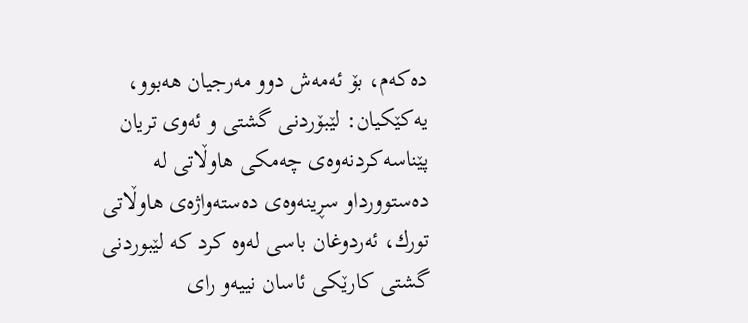ده‌كه‌م، بۆ ئه‌مه‌ش دوو مه‌رجیان هه‌بوو، یه‌كێكیان: لێبۆردنی گشتی ‌و ئه‌وی تریان پێناسه‌كردنه‌وه‌ی چه‌مكی هاوڵاتی له‌ ده‌ستوورداو سڕینه‌وه‌ی ده‌سته‌واژه‌ی هاوڵاتی تورك، ئه‌ردوغان باسی له‌وه‌ كرد كه‌ لێبوردنی گشتی كارێكی ئاسان نییه‌و رای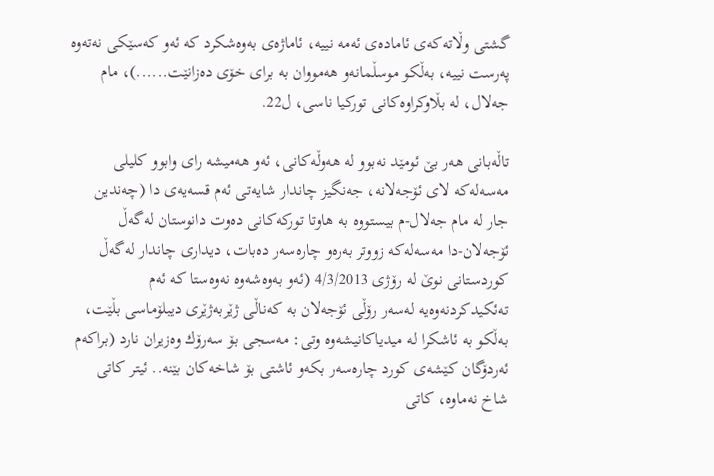گشتی وڵاته‌كه‌ی ئاماده‌ی ئه‌مه‌ نییه‌، ئاماژه‌ی به‌وه‌شكرد كه‌ ئه‌و كه‌سێكی نه‌ته‌وه‌ په‌رست نییه‌، به‌ڵكو موسڵمانه‌و هه‌مووان به‌ برای خۆی ده‌زانێت......)، مام جه‌لال، له‌ بڵاوكراوه‌كانی‌ توركیا ناسی، ل22.

تاڵه‌بانی هه‌ر بێ‌ ئومێد نه‌بوو له‌ هه‌وڵه‌كانی، ئه‌و هه‌میشه‌ رای وابوو كلیلی مه‌سه‌له‌كه‌ لای ئۆجه‌لانه‌، جه‌نگیز چاندار شایه‌تی ئه‌م قسه‌یه‌ی دا (چه‌ندین جار له‌ مام جه‌لال-م بیستووه‌ به‌ هاوتا توركه‌كانی ده‌وت دانوستان له‌گه‌ڵ ئۆجه‌لان-دا مه‌سه‌له‌كه‌ زووتر به‌ره‌و چاره‌سه‌ر ده‌بات، دیداری چاندار له‌گه‌ڵ كوردستانی نوێ له‌ رۆژی 4/3/2013 (ئه‌و به‌وه‌شه‌وه‌ نه‌وه‌ستا كه‌ ئه‌م ته‌ئكیدكردنه‌وه‌یه‌ له‌سه‌ر رۆڵی ئۆجه‌لان به‌ كه‌ناڵی ژێربه‌ژێری دیبلۆماسی بڵێت، به‌ڵكو به‌ ئاشكرا له‌ میدیاكانیشه‌وه‌ وتی: مه‌سجی بۆ سه‌رۆك وه‌زیران نارد (براكه‌م ئه‌ردۆگان كێشه‌ی كورد چاره‌سه‌ر بكه‌و ئاشتی بۆ شاخه‌كان بێنه‌.. ئیتر كاتی شاخ نه‌ماوه‌، كاتی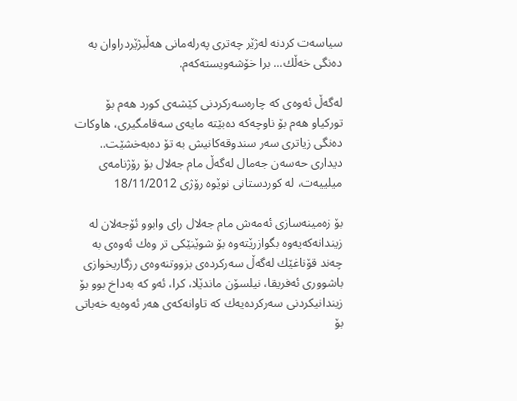سیاسه‌ت كردنه‌ له‌ژێر چه‌تری په‌رله‌مانی هه‌ڵبژێردراوان به‌ ده‌نگی خه‌ڵك... برا خۆشه‌ویسته‌كه‌م.

له‌گه‌ڵ ئه‌وه‌ی كه‌ چاره‌سه‌ركردنی كێشه‌ی كورد هه‌م بۆ توركیاو هه‌م بۆ ناوچه‌كه‌ ده‌بێته‌ مایه‌ی سه‌قامگیری، هاوكات ده‌نگی زیاتری سه‌ر سندوقه‌كانیش به‌ تۆ ده‌به‌خشێت.. دیداری حه‌سه‌ن جه‌مال له‌گه‌ڵ مام جه‌لال بۆ رۆژنامه‌ی میلییه‌ت، له‌ كوردستانی نوێوه‌ رۆژی 18/11/2012

بۆ زه‌مینه‌سازی ئه‌مه‌ش مام جه‌لال رای وابوو ئۆجه‌لان له‌ زیندانه‌كه‌یه‌وه‌ بگوازرێته‌وه‌ بۆ شوێنێكی تر وه‌ك ئه‌وه‌ی به‌ چه‌ند قۆناغێك له‌گه‌ڵ سه‌ركرده‌ی بزووتنه‌وه‌ی رزگاریخوازی باشووری ئه‌فریقا، نیلسۆن ماندێلا، كرا، ئه‌و كه‌ به‌داخ بوو بۆ زیندانیكردنی سه‌ركرده‌یه‌ك كه‌ تاوانه‌كه‌ی هه‌ر ئه‌وه‌یه‌ خه‌باتی بۆ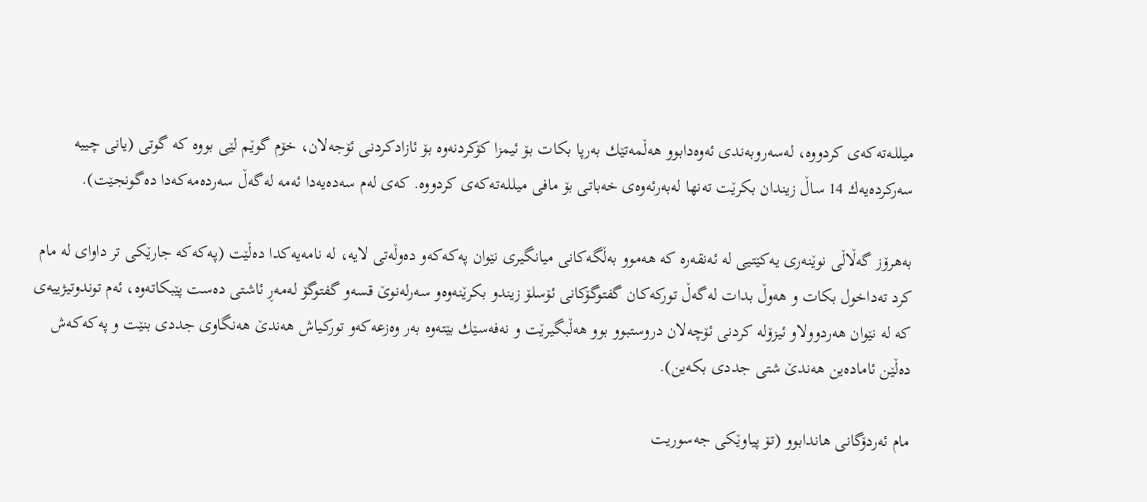میللـه‌ته‌كه‌ی كردووه‌، له‌سه‌روبه‌ندی ئه‌وه‌دابوو هه‌ڵمه‌تێك به‌رپا بكات بۆ ئیمزا كۆكردنه‌وه‌ بۆ ئازادكردنی ئۆجه‌لان، خۆم گوێم لێی بووه‌ كه‌ گوتی (یانی چییه‌ سه‌ركرده‌یه‌ك 14 ساڵ زیندان بكرێت ته‌نها له‌به‌رئه‌وه‌ی خه‌باتی بۆ مافی میللـه‌ته‌كه‌ی كردووه‌. كه‌ی له‌م سه‌ده‌یه‌دا ئه‌مه‌ له‌گه‌ڵ سه‌رده‌مه‌كه‌دا ده‌گونجێت).

به‌هرۆز گه‌ڵاڵی نوێنه‌ری یه‌كێتیی له‌ ئه‌نقه‌ره‌ كه‌ هه‌موو به‌ڵگه‌كانی میانگیری نێوان په‌كه‌كه‌و ده‌وڵه‌تی لایه‌، له‌ نامه‌یه‌كدا ده‌ڵێت (په‌كه‌كه‌ جارێكی تر داوای‌ له‌ مام كرد ته‌داخول بكات و هه‌وڵ بدات له‌گه‌ڵ توركه‌كان گفتوگۆكانی ئۆسلۆ زیندو بكرێنه‌وه‌و سه‌رله‌نوێ قسه‌و گفتوگۆ له‌مه‌ڕ ئاشتی ده‌ست پێبكاته‌وه‌، ئه‌م توندوتیژییه‌ی كه‌ له‌ نێوان هه‌ردوولاو ئیزۆله‌ كردنی ئۆچه‌لان دروستبوو بوو هه‌ڵبگیرێت و نه‌فه‌سێك بێته‌وه‌ به‌ر وه‌زعه‌كه‌و توركیاش هه‌ندێ هه‌نگاوی جددی بنێت و په‌كه‌كه‌ش ده‌ڵێن ئاماده‌ین هه‌ندێ شتی‌ جددی بكه‌ین).

مام ئه‌ردۆگانی هاندابوو (تۆ پیاوێكی جه‌سوریت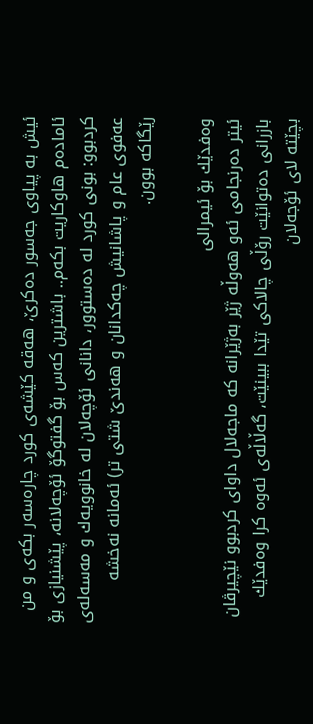ئیش به‌ پیاوی جه‌سور ده‌كرێ، هه‌قه‌ كێشه‌ی كورد چاره‌سه‌ر بكه‌ی و من ئاماده‌م هاوكاریت بكه‌م.. باشترین كه‌س بۆ گفتوگۆ ئۆچه‌لانه‌، پێشنیازی بۆ كردبوو: بونی كورد له‌ ده‌ستوور، دانانی ئۆچه‌لان له‌ خانوویه‌ك و مه‌سه‌له‌ی‌ عه‌فوی عام و پاشانیش چه‌كدانان و هه‌ندێ شتی تر) ئه‌مانه‌ نه‌خشه‌ رێگاكه‌ بوون.

وه‌فدێك بۆ ئیمرالی
ئیتر ده‌رنجامی ئه‌و هه‌وڵه‌ ژێر به‌ژێرانه‌ كه‌ ماجه‌لال داوای كردبوو نێچیرڤان بازرانی ده‌توانێت رۆڵی چالاكی تێدا ببینێت، گه‌ڵاڵه‌ی ئه‌وه‌ كرا وه‌فدێك بچێته‌ لای ئۆجه‌لان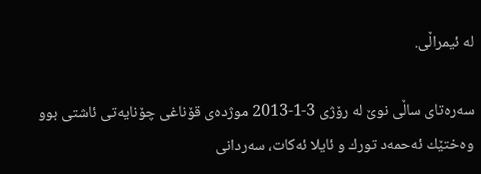له‌ ئیمراڵی.

سه‌ره‌تای ساڵی نوێ له‌ رۆژی 3-1-2013 موژده‌ی قۆناغی چۆنایه‌تی ئاشتی بوو وه‌ختێك ئه‌حمه‌د تورك و ئایلا ئه‌كات، سه‌ردانی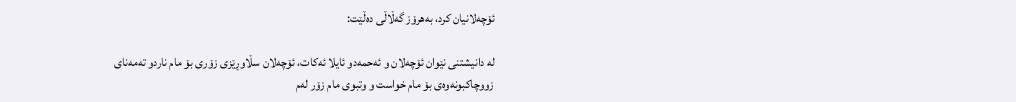ئۆچه‌لانیان كرد، به‌هرۆز گه‌ڵاڵی ده‌ڵێت:

له‌ دانیشتنی نێوان ئۆچه‌لان و ئه‌حمه‌دو ئایلا ئه‌كات، ئۆچه‌لان سڵاوڕێزی زۆری بۆ مام ناردو ته‌مه‌نای زووچاكبونه‌وه‌ی بۆ مام خواست و وتبوی مام زۆر له‌م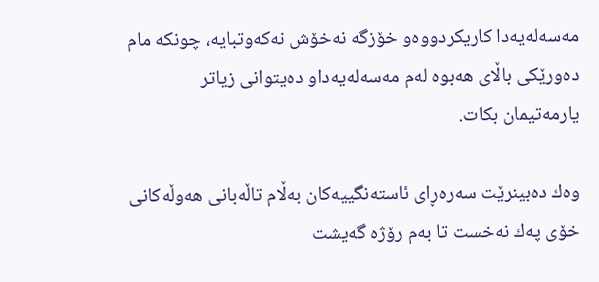مه‌سه‌له‌یه‌دا كاریكردووه‌و خۆزگه‌ نه‌خۆش نه‌كه‌وتبایه‌، چونكه‌ مام ده‌ورێكی باڵای هه‌بوه‌ له‌م مه‌سه‌له‌یه‌داو ده‌یتوانی زیاتر یارمه‌تیمان بكات.

وه‌ك ده‌بینرێت سه‌ره‌ڕای ئاسته‌نگییه‌كان به‌ڵام تاڵه‌بانی هه‌وڵه‌كانی خۆی په‌ك نه‌خست تا به‌م رۆژه‌ گه‌یشت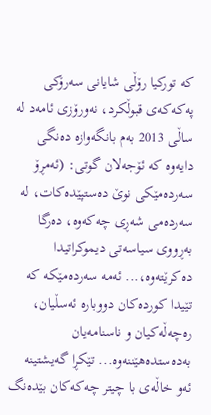كه‌ توركیا رۆڵی شایانی سه‌رۆكی په‌كه‌كه‌ی قبوڵكرد، نه‌ورۆزی ئامه‌د له‌ ساڵی 2013 به‌م بانگه‌وازه‌ ده‌نگی دایه‌وه‌ كه‌ ئۆجه‌لان گوتی: (ئه‌مڕۆ سه‌رده‌مێكی نوێ ده‌ستپێده‌كات، له‌ سه‌رده‌می شه‌ڕی چه‌كه‌وه‌، ده‌رگا به‌ڕووی سیاسه‌تی دیموكراتیدا ده‌كرێته‌وه‌،... ئه‌مه‌ سه‌رده‌مێكه‌ كه‌ تێیدا كورده‌كان دووباره‌ ئه‌سڵیان، ره‌چه‌ڵه‌كیان و ناسنامه‌یان به‌ده‌ستده‌هێننه‌وه‌... تێكڕا گه‌یشتینه‌ ئه‌و خاڵه‌ی با چیتر چه‌كه‌كان بێده‌نگ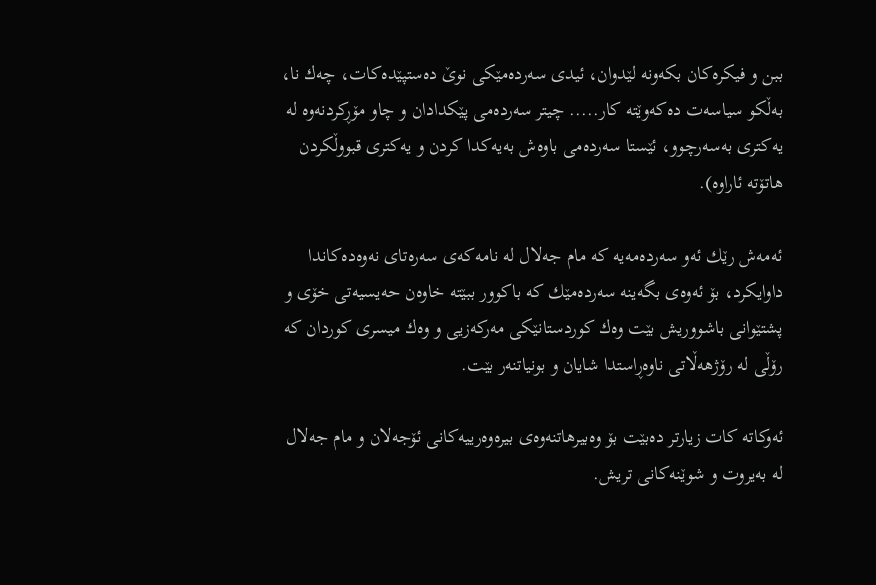ببن و فیكره‌كان بكه‌ونه‌ لێدوان، ئیدی سه‌رده‌مێكی نوێ ده‌ستپێده‌كات، چه‌ك نا، به‌ڵكو سیاسه‌ت ده‌كه‌وێته‌ كار..... چیتر سه‌رده‌می پێكدادان و چاو مۆڕكردنه‌وه‌ له‌ یه‌كتری به‌سه‌رچوو، ئێستا سه‌رده‌می باوه‌ش به‌یه‌كدا كردن و یه‌كتری قبووڵكردن هاتۆته‌ ئاراوه‌).

ئه‌مه‌ش رێك ئه‌و سه‌رده‌مه‌یه‌ كه‌ مام جه‌لال له‌ نامه‌كه‌ی سه‌ره‌تای نه‌وه‌ده‌كاندا داوایكرد، بۆ ئه‌وه‌ی بگه‌ینه‌ سه‌رده‌مێك كه‌ باكوور ببێته‌ خاوه‌ن حه‌یسیه‌تی خۆی و پشتێوانی باشووریش بێت وه‌ك كوردستانێكی مه‌ركه‌زیی و وه‌ك میسری كوردان كه‌ رۆڵی له‌ رۆژهه‌ڵاتی ناوه‌ڕاستدا شایان و بونیاتنه‌ر بێت.

ئه‌وكاته‌ كات زیارتر ده‌بێت بۆ وه‌بیرهاتنه‌وه‌ی بیره‌وه‌رییه‌كانی ئۆجه‌لان ‌و مام جه‌لال له‌ به‌یروت و شوێنه‌كانی تریش.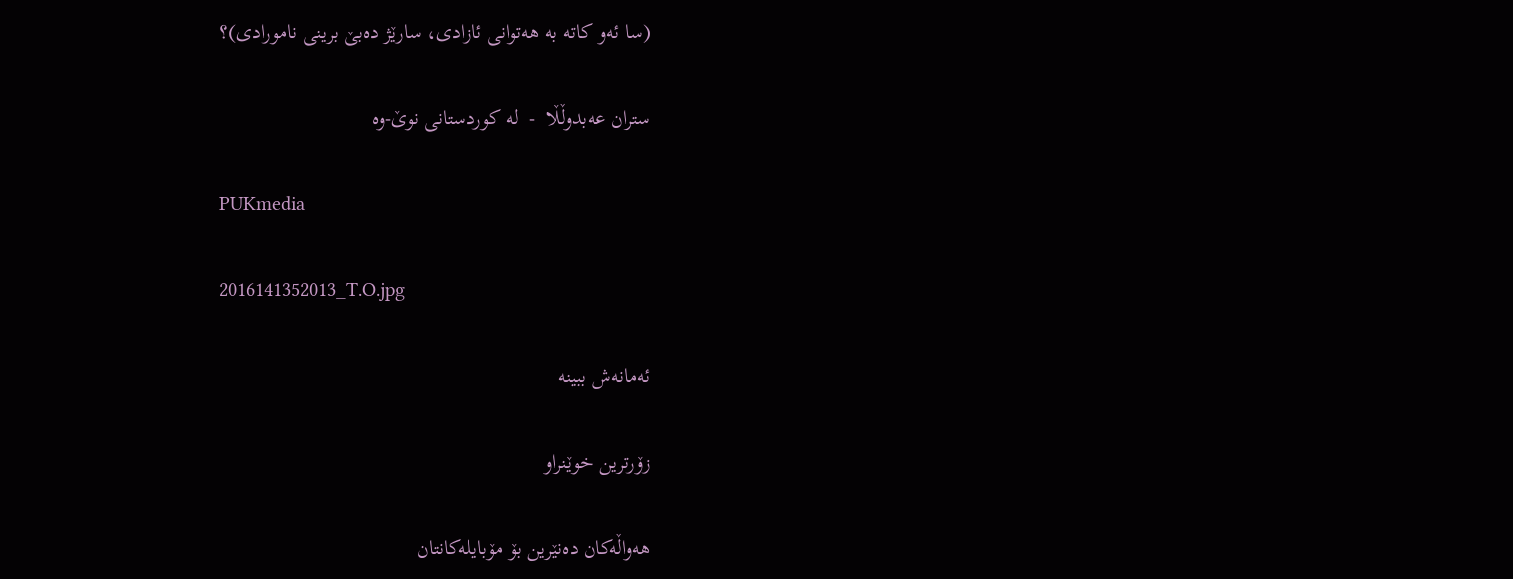(سا ئه‌و كاته‌ به‌ هه‌توانی ئازادی، سارێژ ده‌بێ برینی نامورادی)؟

ستران عه‌بدوڵڵا  -  له‌ كوردستانی نوێ-وه‌

PUKmedia

2016141352013_T.O.jpg

ئەمانەش ببینە

زۆرترین خوێنراو

هەواڵەکان دەنێرین بۆ مۆبایلەکانتان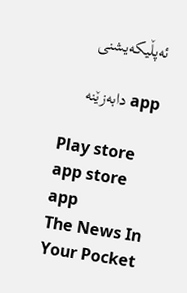ئەپڵیکەیشنی

app دابەزێنە

Play store app store app
The News In Your Pocket